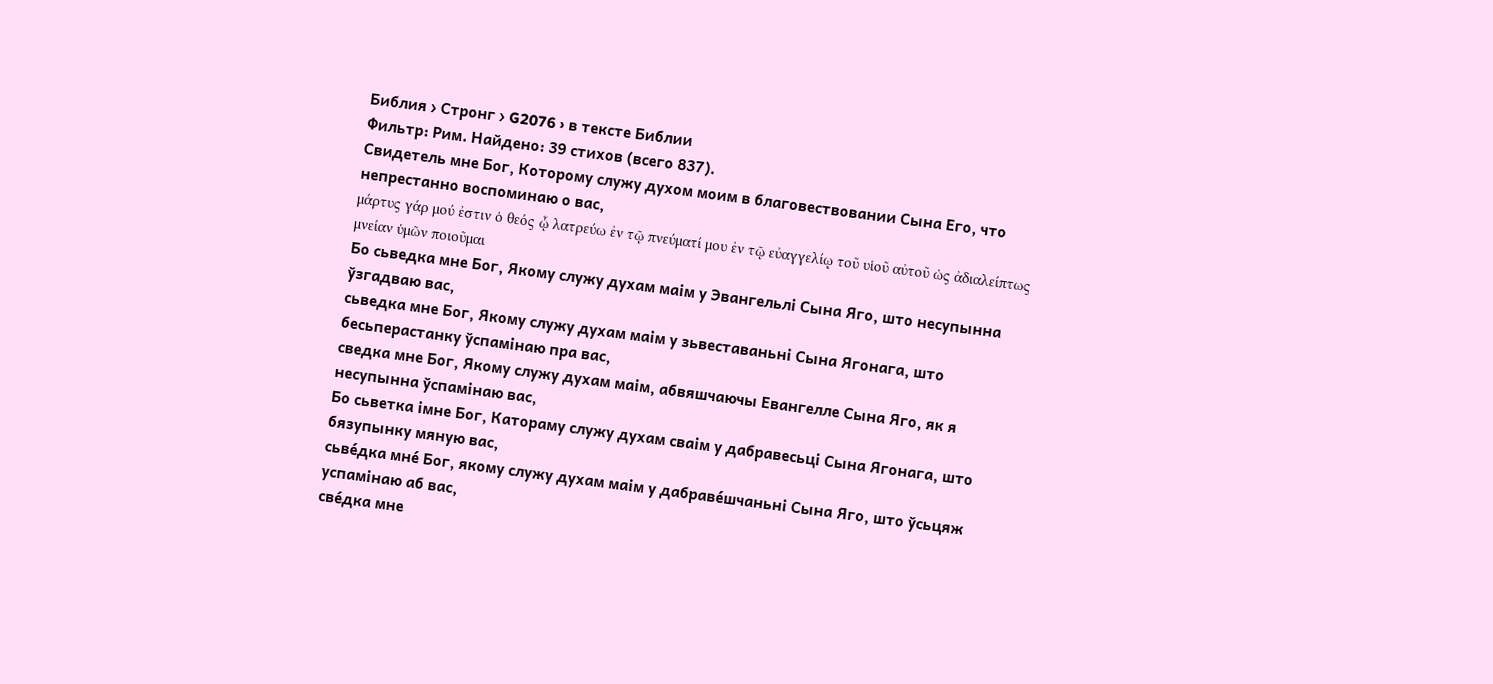Библия › Стронг › G2076 › в тексте Библии
Фильтр: Рим. Найдено: 39 стихов (всего 837).
Свидетель мне Бог, Которому служу духом моим в благовествовании Сына Его, что непрестанно воспоминаю о вас,
μάρτυς γάρ μού ἐστιν ὁ θεός ᾧ λατρεύω ἐν τῷ πνεύματί μου ἐν τῷ εὐαγγελίῳ τοῦ υἱοῦ αὐτοῦ ὡς ἀδιαλείπτως μνείαν ὑμῶν ποιοῦμαι
Бо сьведка мне Бог, Якому служу духам маім у Эвангельлі Сына Яго, што несупынна ўзгадваю вас,
сьведка мне Бог, Якому служу духам маім у зьвеставаньні Сына Ягонага, што бесьперастанку ўспамінаю пра вас,
сведка мне Бог, Якому служу духам маім, абвяшчаючы Евангелле Сына Яго, як я несупынна ўспамінаю вас,
Бо сьветка імне Бог, Катораму служу духам сваім у дабравесьці Сына Ягонага, што бязупынку мяную вас,
сьве́дка мне́ Бог, якому служу духам маім у дабраве́шчаньні Сына Яго, што ўсьцяж успамінаю аб вас,
све́дка мне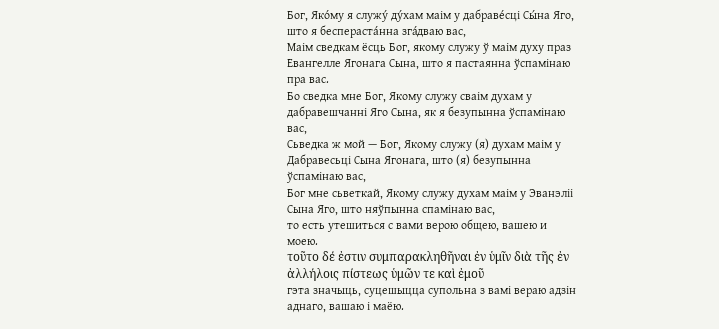Бог, Яко́му я служу́ ду́хам маім у дабраве́сці Сы́на Яго, што я беспераста́нна зга́дваю вас,
Маім сведкам ёсць Бог, якому служу ў маім духу праз Евангелле Ягонага Сына, што я пастаянна ўспамінаю пра вас.
Бо сведка мне Бог, Якому служу сваім духам у дабравешчанні Яго Сына, як я безупынна ўспамінаю вас,
Сьведка ж мой — Бог, Якому служу (я) духам маім у Дабравесьці Сына Ягонага, што (я) безупынна ўспамінаю вас,
Бог мне сьветкай, Якому служу духам маім у Эванэліі Сына Яго, што няўпынна спамінаю вас,
то есть утешиться с вами верою общею, вашею и моею.
τοῦτο δέ ἐστιν συμπαρακληθῆναι ἐν ὑμῖν διὰ τῆς ἐν ἀλλήλοις πίστεως ὑμῶν τε καὶ ἐμοῦ
гэта значыць, суцешыцца супольна з вамі вераю адзін аднаго, вашаю і маёю.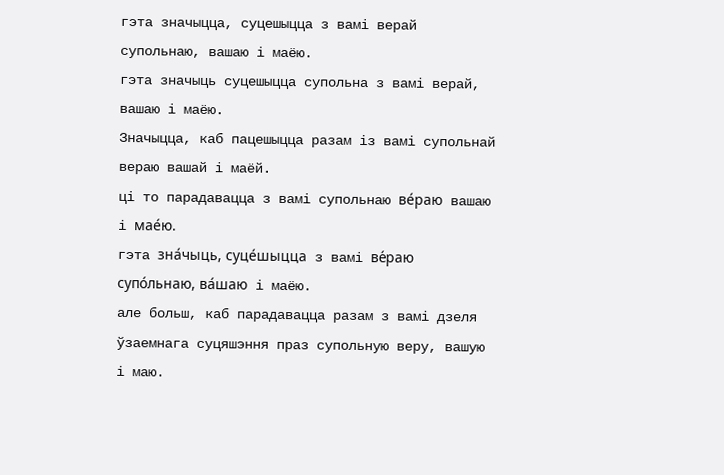гэта значыцца, суцешыцца з вамі верай супольнаю, вашаю і маёю.
гэта значыць суцешыцца супольна з вамі верай, вашаю і маёю.
Значыцца, каб пацешыцца разам із вамі супольнай вераю вашай і маёй.
ці то парадавацца з вамі супольнаю ве́раю вашаю і мае́ю.
гэта зна́чыць, суце́шыцца з вамі ве́раю супо́льнаю, ва́шаю і маёю.
але больш, каб парадавацца разам з вамі дзеля ўзаемнага суцяшэння праз супольную веру, вашую і маю.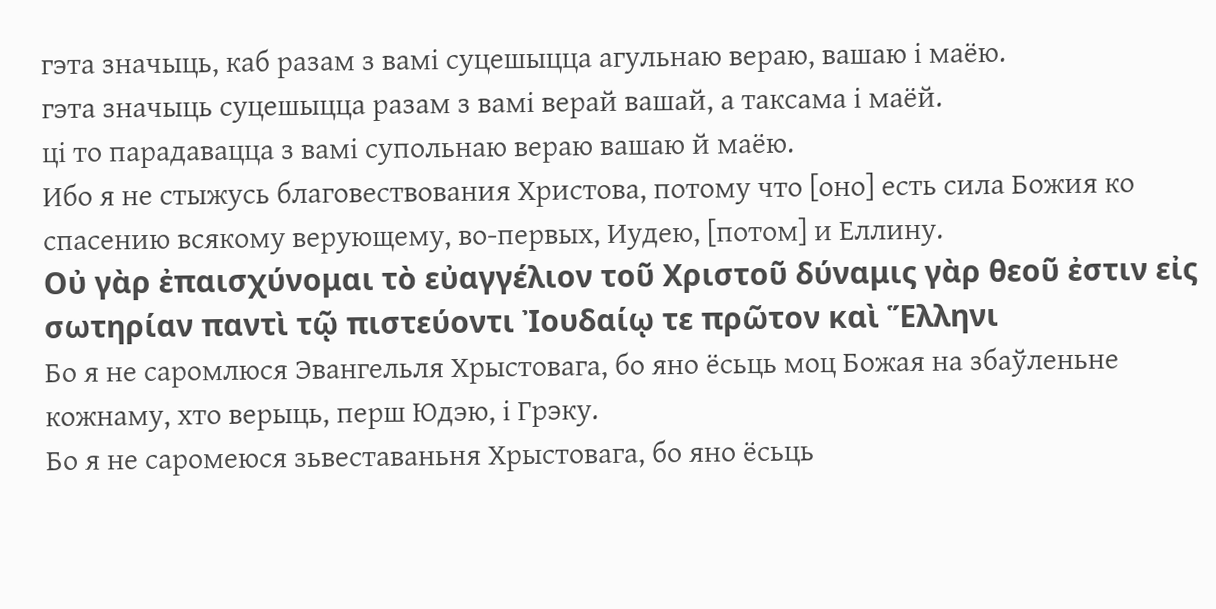гэта значыць, каб разам з вамі суцешыцца агульнаю вераю, вашаю і маёю.
гэта значыць суцешыцца разам з вамі верай вашай, а таксама і маёй.
ці то парадавацца з вамі супольнаю вераю вашаю й маёю.
Ибо я не стыжусь благовествования Христова, потому что [оно] есть сила Божия ко спасению всякому верующему, во-первых, Иудею, [потом] и Еллину.
Οὐ γὰρ ἐπαισχύνομαι τὸ εὐαγγέλιον τοῦ Χριστοῦ δύναμις γὰρ θεοῦ ἐστιν εἰς σωτηρίαν παντὶ τῷ πιστεύοντι Ἰουδαίῳ τε πρῶτον καὶ Ἕλληνι
Бо я не саромлюся Эвангельля Хрыстовага, бо яно ёсьць моц Божая на збаўленьне кожнаму, хто верыць, перш Юдэю, і Грэку.
Бо я не саромеюся зьвеставаньня Хрыстовага, бо яно ёсьць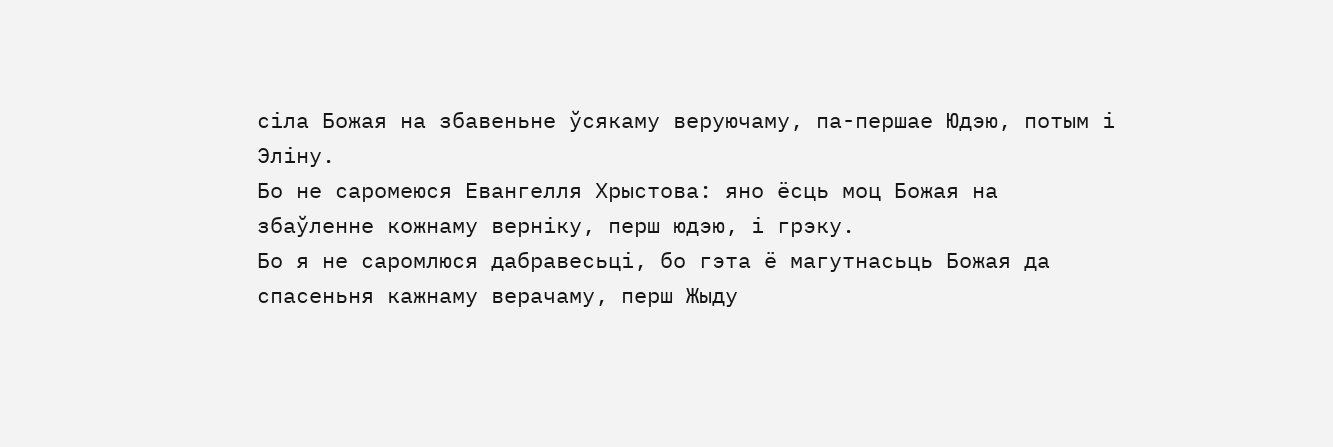сіла Божая на збавеньне ўсякаму веруючаму, па-першае Юдэю, потым і Эліну.
Бо не саромеюся Евангелля Хрыстова: яно ёсць моц Божая на збаўленне кожнаму верніку, перш юдэю, і грэку.
Бо я не саромлюся дабравесьці, бо гэта ё магутнасьць Божая да спасеньня кажнаму верачаму, перш Жыду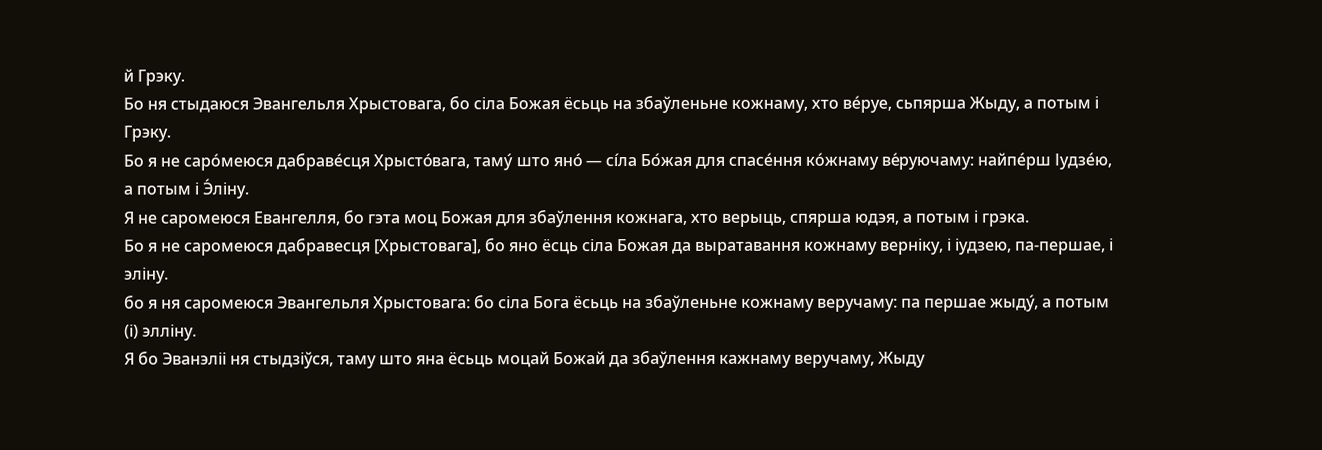й Грэку.
Бо ня стыдаюся Эвангельля Хрыстовага, бо сіла Божая ёсьць на збаўленьне кожнаму, хто ве́руе, сьпярша Жыду, а потым і Грэку.
Бо я не саро́меюся дабраве́сця Хрысто́вага, таму́ што яно́ — сíла Бо́жая для спасе́ння ко́жнаму ве́руючаму: найпе́рш Іудзе́ю, а потым і Э́ліну.
Я не саромеюся Евангелля, бо гэта моц Божая для збаўлення кожнага, хто верыць, спярша юдэя, а потым і грэка.
Бо я не саромеюся дабравесця [Хрыстовага], бо яно ёсць сіла Божая да выратавання кожнаму верніку, і іудзею, па-першае, і эліну.
бо я ня саромеюся Эвангельля Хрыстовага: бо сіла Бога ёсьць на збаўленьне кожнаму веручаму: па першае жыду́, а потым (і) элліну.
Я бо Эванэліі ня стыдзіўся, таму што яна ёсьць моцай Божай да збаўлення кажнаму веручаму, Жыду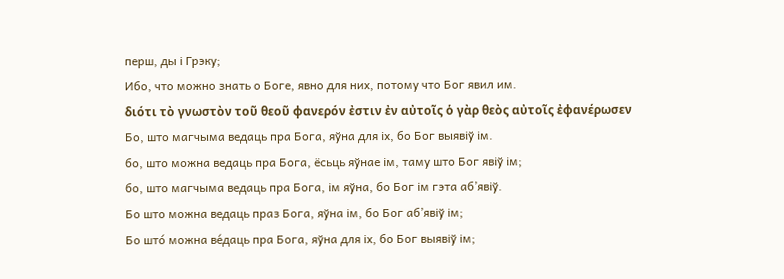перш, ды і Грэку;
Ибо, что можно знать о Боге, явно для них, потому что Бог явил им.
διότι τὸ γνωστὸν τοῦ θεοῦ φανερόν ἐστιν ἐν αὐτοῖς ὁ γὰρ θεὸς αὐτοῖς ἐφανέρωσεν
Бо, што магчыма ведаць пра Бога, яўна для іх, бо Бог выявіў ім.
бо, што можна ведаць пра Бога, ёсьць яўнае ім, таму што Бог явіў ім;
бо, што магчыма ведаць пра Бога, ім яўна, бо Бог ім гэта аб’явіў.
Бо што можна ведаць праз Бога, яўна ім, бо Бог аб’явіў ім;
Бо што́ можна ве́даць пра Бога, яўна для іх, бо Бог выявіў ім;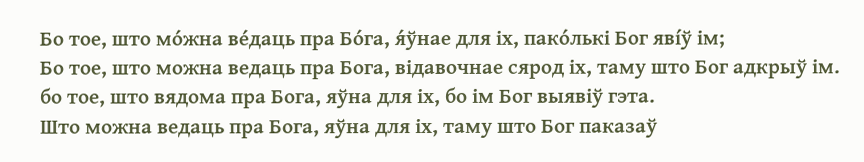Бо тое, што мо́жна ве́даць пра Бо́га, я́ўнае для іх, пако́лькі Бог явíў ім;
Бо тое, што можна ведаць пра Бога, відавочнае сярод іх, таму што Бог адкрыў ім.
бо тое, што вядома пра Бога, яўна для іх, бо ім Бог выявіў гэта.
Што можна ведаць пра Бога, яўна для іх, таму што Бог паказаў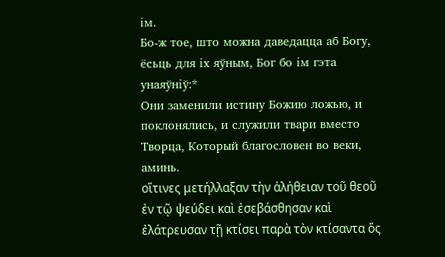ім.
Бо-ж тое, што можна даведацца аб Богу, ёсьць для іх яўным, Бог бо ім гэта унаяўніў:*
Они заменили истину Божию ложью, и поклонялись, и служили твари вместо Творца, Который благословен во веки, аминь.
οἵτινες μετήλλαξαν τὴν ἀλήθειαν τοῦ θεοῦ ἐν τῷ ψεύδει καὶ ἐσεβάσθησαν καὶ ἐλάτρευσαν τῇ κτίσει παρὰ τὸν κτίσαντα ὅς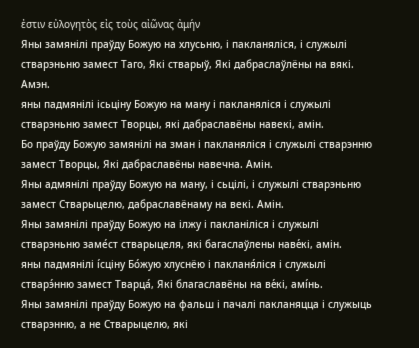ἐστιν εὐλογητὸς εἰς τοὺς αἰῶνας ἀμήν
Яны замянілі праўду Божую на хлусьню, і пакланяліся, і служылі стварэньню замест Таго, Які стварыў, Які дабраслаўлёны на вякі. Амэн.
яны падмянілі ісьціну Божую на ману і пакланяліся і служылі стварэньню замест Творцы, які дабраславёны навекі, амін.
Бо праўду Божую замянілі на зман і пакланяліся і служылі стварэнню замест Творцы, Які дабраславёны навечна. Амін.
Яны адмянілі праўду Божую на ману, і сьцілі, і служылі стварэньню замест Стварыцелю, дабраславёнаму на векі. Амін.
Яны замянілі праўду Божую на ілжу і пакланіліся і служылі стварэньню заме́ст стварыцеля, які багаслаўлены наве́кі, амін.
яны падмянілі íсціну Бо́жую хлуснёю і пакланя́ліся і служылі стварэ́нню замест Тварца́, Які благаславёны на ве́кі, амíнь.
Яны замянілі праўду Божую на фальш і пачалі пакланяцца і служыць стварэнню, а не Стварыцелю, які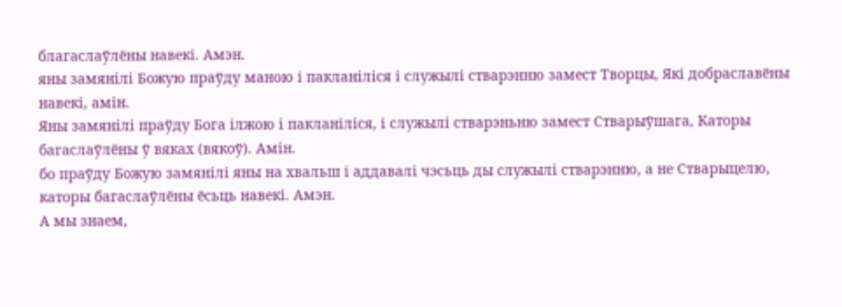благаслаўлёны навекі. Амэн.
яны замянілі Божую праўду маною і пакланіліся і служылі стварэнню замест Творцы, Які добраславёны навекі, амін.
Яны замянілі праўду Бога ілжою і пакланіліся, і служылі стварэньню замест Стварыўшага, Каторы багаслаўлёны ў вяках (вякоў). Амін.
бо праўду Божую замянілі яны на хвальш і аддавалі чэсьць ды служылі стварэнню, а не Стварыцелю, каторы багаслаўлёны ёсьць навекі. Амэн.
А мы знаем,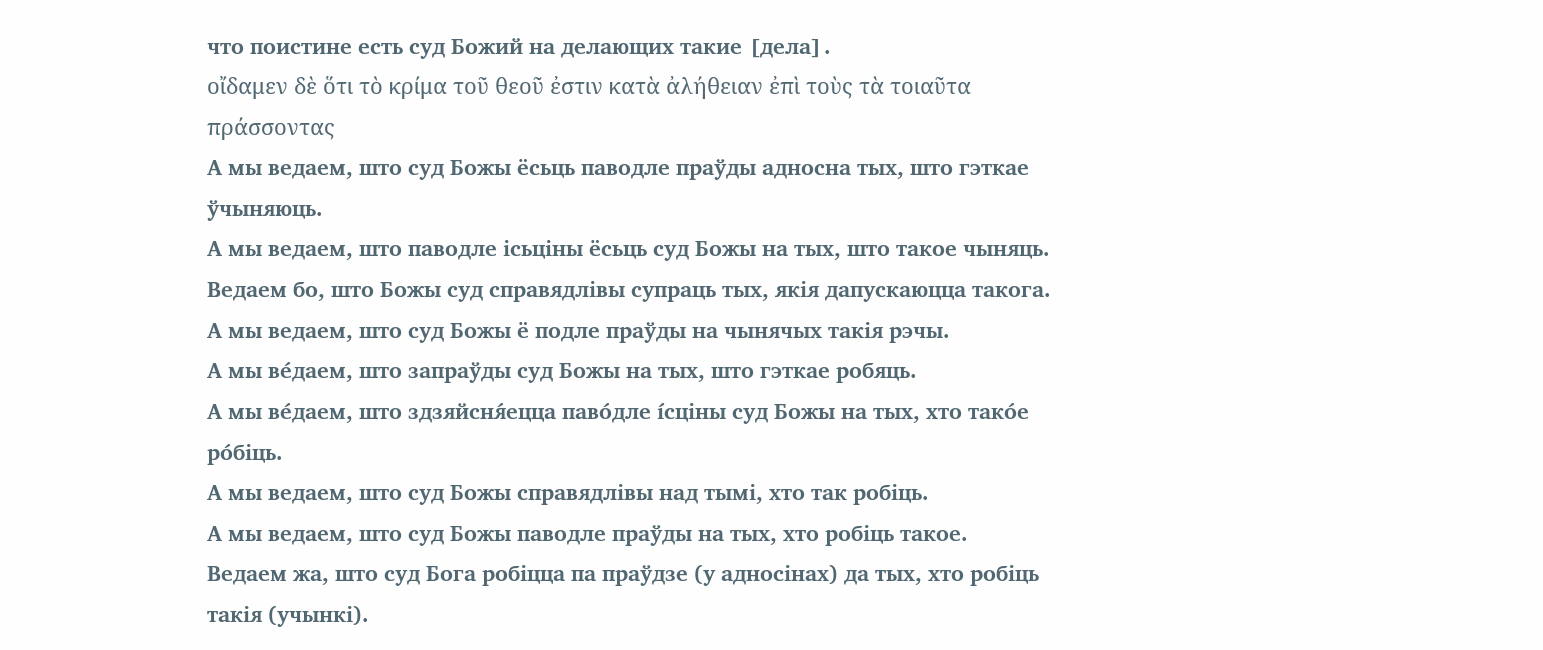что поистине есть суд Божий на делающих такие [дела].
οἴδαμεν δὲ ὅτι τὸ κρίμα τοῦ θεοῦ ἐστιν κατὰ ἀλήθειαν ἐπὶ τοὺς τὰ τοιαῦτα πράσσοντας
А мы ведаем, што суд Божы ёсьць паводле праўды адносна тых, што гэткае ўчыняюць.
А мы ведаем, што паводле ісьціны ёсьць суд Божы на тых, што такое чыняць.
Ведаем бо, што Божы суд справядлівы супраць тых, якія дапускаюцца такога.
А мы ведаем, што суд Божы ё подле праўды на чынячых такія рэчы.
А мы ве́даем, што запраўды суд Божы на тых, што гэткае робяць.
А мы ве́даем, што здзяйсня́ецца паво́дле íсціны суд Божы на тых, хто тако́е ро́біць.
А мы ведаем, што суд Божы справядлівы над тымі, хто так робіць.
А мы ведаем, што суд Божы паводле праўды на тых, хто робіць такое.
Ведаем жа, што суд Бога робіцца па праўдзе (у адносінах) да тых, хто робіць такія (учынкі).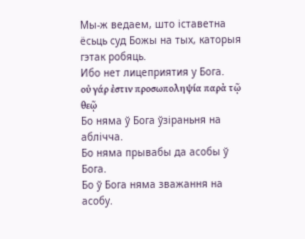Мы-ж ведаем, што іставетна ёсьць суд Божы на тых, каторыя гэтак робяць.
Ибо нет лицеприятия у Бога.
οὐ γάρ ἐστιν προσωποληψία παρὰ τῷ θεῷ
Бо няма ў Бога ўзіраньня на аблічча.
Бо няма прывабы да асобы ў Бога.
Бо ў Бога няма зважання на асобу.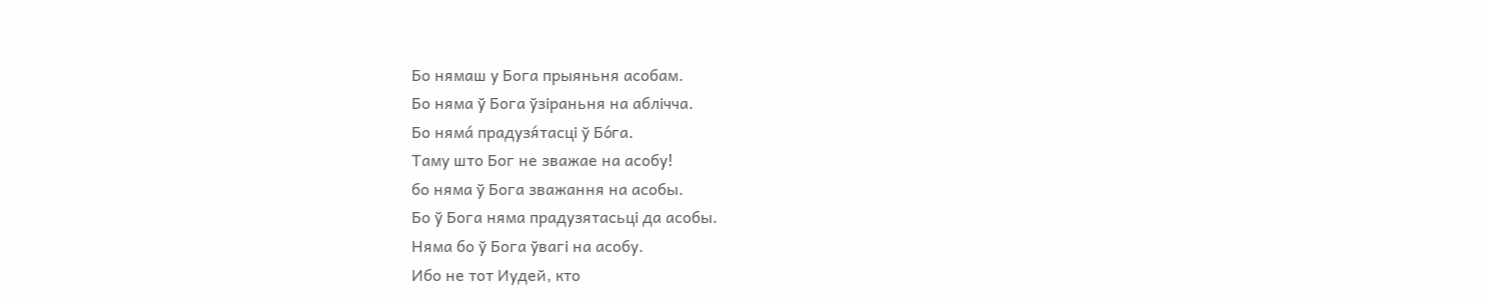Бо нямаш у Бога прыяньня асобам.
Бо няма ў Бога ўзіраньня на аблічча.
Бо няма́ прадузя́тасці ў Бо́га.
Таму што Бог не зважае на асобу!
бо няма ў Бога зважання на асобы.
Бо ў Бога няма прадузятасьці да асобы.
Няма бо ў Бога ўвагі на асобу.
Ибо не тот Иудей, кто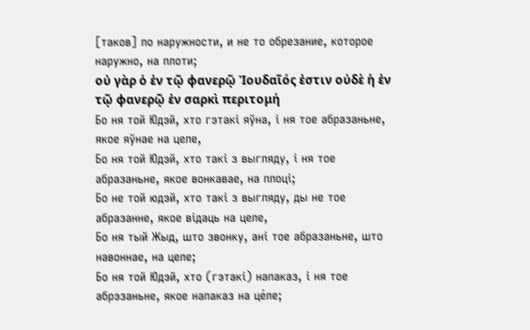[таков] по наружности, и не то обрезание, которое наружно, на плоти;
οὐ γὰρ ὁ ἐν τῷ φανερῷ Ἰουδαῖός ἐστιν οὐδὲ ἡ ἐν τῷ φανερῷ ἐν σαρκὶ περιτομή
Бо ня той Юдэй, хто гэтакі яўна, і ня тое абразаньне, якое яўнае на целе,
Бо ня той Юдэй, хто такі з выгляду, і ня тое абразаньне, якое вонкавае, на плоці;
Бо не той юдэй, хто такі з выгляду, ды не тое абразанне, якое відаць на целе,
Бо ня тый Жыд, што звонку, ані тое абразаньне, што навоннае, на целе;
Бо ня той Юдэй, хто (гэтакі) напаказ, і ня тое абрэзаньне, якое напаказ на це́ле;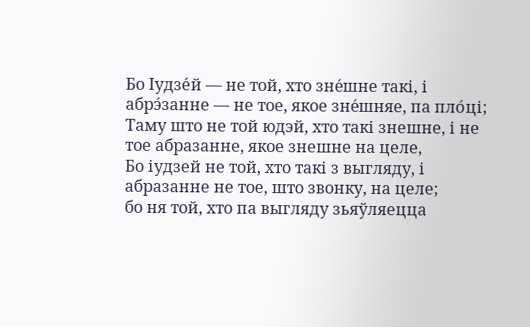Бо Іудзе́й — не той, хто зне́шне такі, і абрэ́занне — не тое, якое зне́шняе, па пло́ці;
Таму што не той юдэй, хто такі знешне, і не тое абразанне, якое знешне на целе,
Бо іудзей не той, хто такі з выгляду, і абразанне не тое, што звонку, на целе;
бо ня той, хто па выгляду зьяўляецца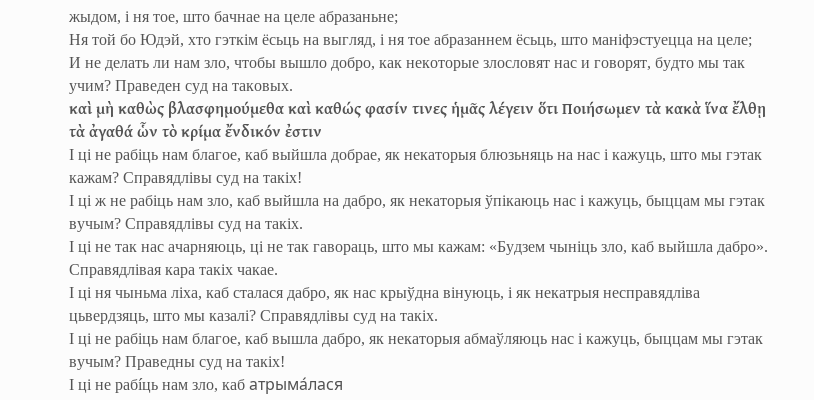жыдом, і ня тое, што бачнае на целе абразаньне;
Ня той бо Юдэй, хто гэткім ёсьць на выгляд, і ня тое абразаннем ёсьць, што маніфэстуецца на целе;
И не делать ли нам зло, чтобы вышло добро, как некоторые злословят нас и говорят, будто мы так учим? Праведен суд на таковых.
καὶ μὴ καθὼς βλασφημούμεθα καὶ καθώς φασίν τινες ἡμᾶς λέγειν ὅτι Ποιήσωμεν τὰ κακὰ ἵνα ἔλθῃ τὰ ἀγαθά ὧν τὸ κρίμα ἔνδικόν ἐστιν
І ці не рабіць нам благое, каб выйшла добрае, як некаторыя блюзьняць на нас і кажуць, што мы гэтак кажам? Справядлівы суд на такіх!
І ці ж не рабіць нам зло, каб выйшла на дабро, як некаторыя ўпікаюць нас і кажуць, быццам мы гэтак вучым? Справядлівы суд на такіх.
І ці не так нас ачарняюць, ці не так гавораць, што мы кажам: «Будзем чыніць зло, каб выйшла дабро». Справядлівая кара такіх чакае.
І ці ня чыньма ліха, каб сталася дабро, як нас крыўдна вінуюць, і як некатрыя несправядліва цьвердзяць, што мы казалі? Справядлівы суд на такіх.
І ці не рабіць нам благое, каб вышла дабро, як некаторыя абмаўляюць нас і кажуць, быццам мы гэтак вучым? Праведны суд на такіх!
І ці не рабíць нам зло, каб атрыма́лася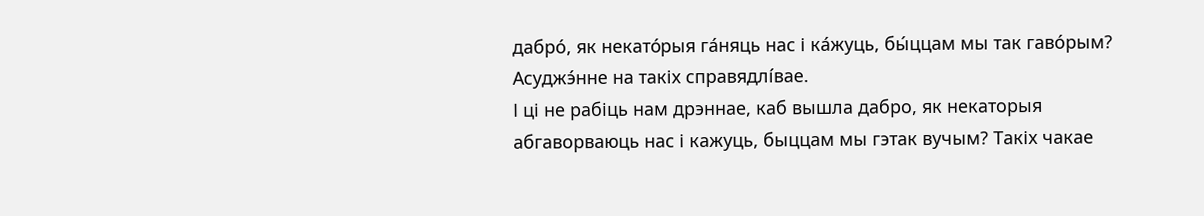дабро́, як некато́рыя га́няць нас і ка́жуць, бы́ццам мы так гаво́рым? Асуджэ́нне на такіх справядлíвае.
І ці не рабіць нам дрэннае, каб вышла дабро, як некаторыя абгаворваюць нас і кажуць, быццам мы гэтак вучым? Такіх чакае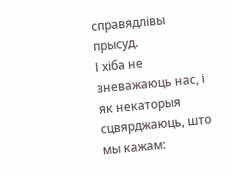справядлівы прысуд.
І хіба не зневажаюць нас, і як некаторыя сцвярджаюць, што мы кажам: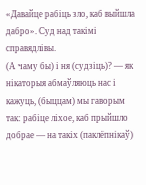«Давайце рабіць зло, каб выйшла дабро». Суд над такімі справядлівы.
(А чаму бы) і ня (судзіць)? — як нікаторыя абмаўляюць нас і кажуць, (быццам) мы гаворым так: рабіце ліхое, каб прыйшло добрае — на такіх (паклёпнікаў)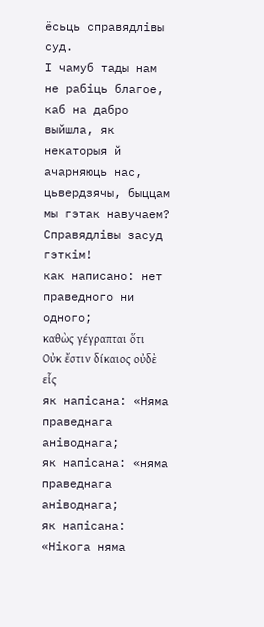ёсьць справядлівы суд.
І чамуб тады нам не рабіць благое, каб на дабро выйшла, як некаторыя й ачарняюць нас, цьвердзячы, быццам мы гэтак навучаем? Справядлівы засуд гэткім!
как написано: нет праведного ни одного;
καθὼς γέγραπται ὅτι Οὐκ ἔστιν δίκαιος οὐδὲ εἷς
як напісана: «Няма праведнага аніводнага;
як напісана: «няма праведнага аніводнага;
як напісана: «Нікога няма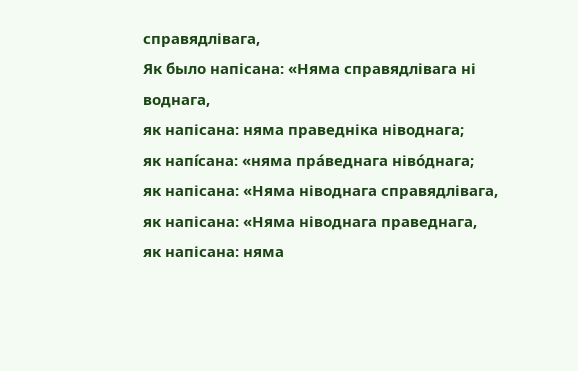справядлівага,
Як было напісана: «Няма справядлівага ні воднага,
як напісана: няма праведніка ніводнага;
як напíсана: «няма пра́веднага ніво́днага;
як напісана: «Няма ніводнага справядлівага,
як напісана: «Няма ніводнага праведнага,
як напісана: няма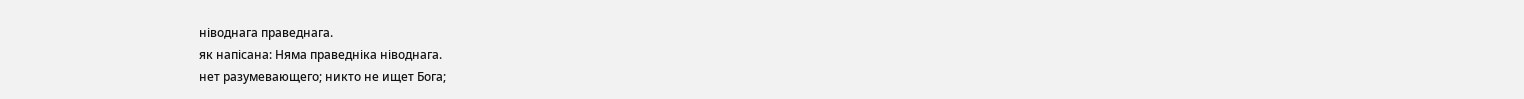ніводнага праведнага.
як напісана: Няма праведніка ніводнага.
нет разумевающего; никто не ищет Бога;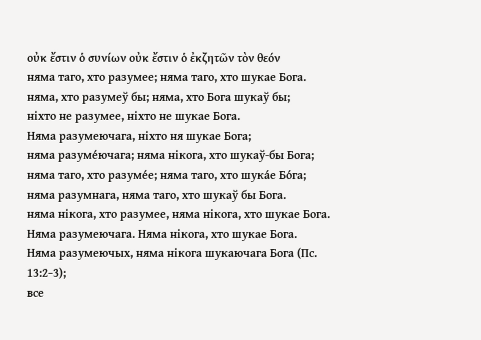οὐκ ἔστιν ὁ συνίων οὐκ ἔστιν ὁ ἐκζητῶν τὸν θεόν
няма таго, хто разумее; няма таго, хто шукае Бога.
няма, хто разумеў бы; няма, хто Бога шукаў бы;
ніхто не разумее, ніхто не шукае Бога.
Няма разумеючага, ніхто ня шукае Бога;
няма разуме́ючага; няма нікога, хто шукаў-бы Бога;
няма таго, хто разуме́е; няма таго, хто шука́е Бо́га;
няма разумнага, няма таго, хто шукаў бы Бога.
няма нікога, хто разумее, няма нікога, хто шукае Бога.
Няма разумеючага. Няма нікога, хто шукае Бога.
Няма разумеючых, няма нікога шукаючага Бога (Пс. 13:2−3);
все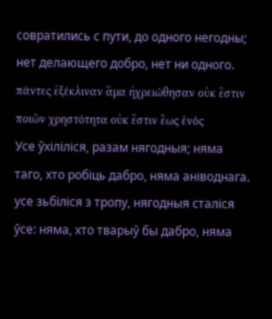совратились с пути, до одного негодны; нет делающего добро, нет ни одного.
πάντες ἐξέκλιναν ἅμα ἠχρειώθησαν οὐκ ἔστιν ποιῶν χρηστότητα οὐκ ἔστιν ἕως ἑνός
Усе ўхіліліся, разам нягодныя; няма таго, хто робіць дабро, няма аніводнага.
усе зьбіліся з тропу, нягодныя сталіся ўсе: няма, хто тварыў бы дабро, няма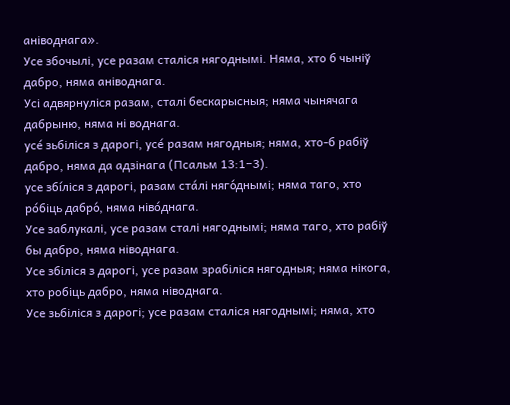аніводнага».
Усе збочылі, усе разам сталіся нягоднымі. Няма, хто б чыніў дабро, няма аніводнага.
Усі адвярнуліся разам, сталі бескарысныя; няма чынячага дабрыню, няма ні воднага.
усе́ зьбіліся з дарогі, усе́ разам нягодныя; няма, хто-б рабіў дабро, няма да адзінага (Псальм 13:1−3).
усе збíліся з дарогі, разам ста́лі няго́днымі; няма таго, хто ро́біць дабро́, няма ніво́днага.
Усе заблукалі, усе разам сталі нягоднымі; няма таго, хто рабіў бы дабро, няма ніводнага.
Усе збіліся з дарогі, усе разам зрабіліся нягодныя; няма нікога, хто робіць дабро, няма ніводнага.
Усе зьбіліся з дарогі; усе разам сталіся нягоднымі; няма, хто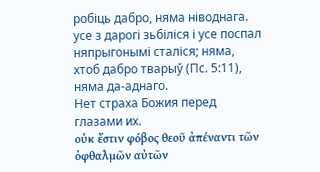робіць дабро, няма ніводнага.
усе з дарогі зьбіліся і усе поспал няпрыгонымі сталіся; няма, хтоб дабро тварыў (Пс. 5:11), няма да-аднаго.
Нет страха Божия перед глазами их.
οὐκ ἔστιν φόβος θεοῦ ἀπέναντι τῶν ὀφθαλμῶν αὐτῶν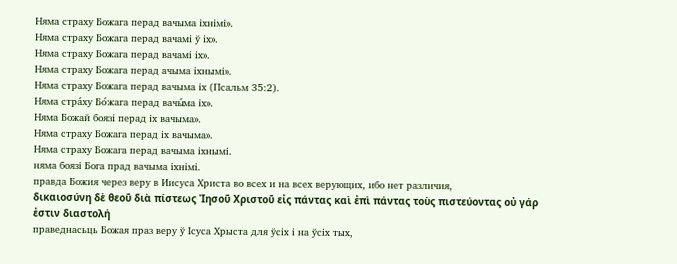Няма страху Божага перад вачыма іхнімі».
Няма страху Божага перад вачамі ў іх».
Няма страху Божага перад вачамі іх».
Няма страху Божага перад ачыма іхнымі».
Няма страху Божага перад вачыма іх (Псальм 35:2).
Няма стра́ху Бо́жага перад вачы́ма іх».
Няма Божай боязі перад іх вачыма».
Няма страху Божага перад іх вачыма».
Няма страху Божага перад вачыма іхнымі.
няма боязі Бога прад вачыма іхнімі.
правда Божия через веру в Иисуса Христа во всех и на всех верующих, ибо нет различия,
δικαιοσύνη δὲ θεοῦ διὰ πίστεως Ἰησοῦ Χριστοῦ εἰς πάντας καὶ ἐπὶ πάντας τοὺς πιστεύοντας οὐ γάρ ἐστιν διαστολή
праведнасьць Божая праз веру ў Ісуса Хрыста для ўсіх і на ўсіх тых,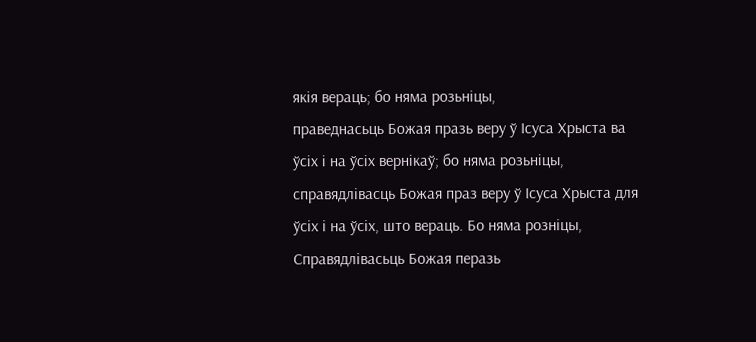якія вераць; бо няма розьніцы,
праведнасьць Божая празь веру ў Ісуса Хрыста ва ўсіх і на ўсіх вернікаў; бо няма розьніцы,
справядлівасць Божая праз веру ў Ісуса Хрыста для ўсіх і на ўсіх, што вераць. Бо няма розніцы,
Справядлівасьць Божая перазь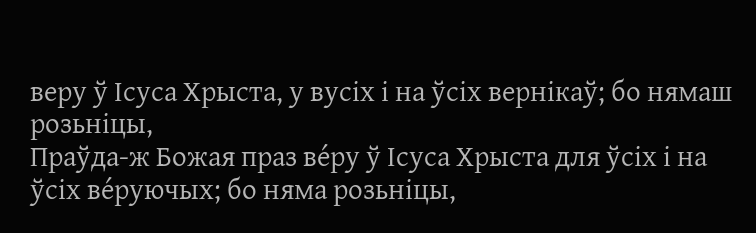веру ў Ісуса Хрыста, у вусіх і на ўсіх вернікаў; бо нямаш розьніцы,
Праўда-ж Божая праз ве́ру ў Ісуса Хрыста для ўсіх і на ўсіх ве́руючых; бо няма розьніцы,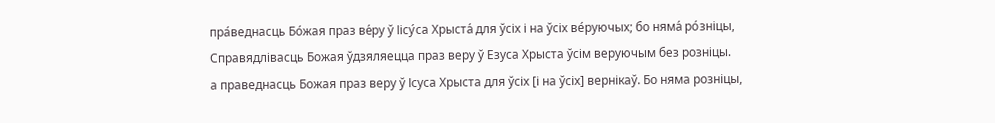пра́веднасць Бо́жая праз ве́ру ў Іісу́са Хрыста́ для ўсіх і на ўсіх ве́руючых; бо няма́ ро́зніцы,
Справядлівасць Божая ўдзяляецца праз веру ў Езуса Хрыста ўсім веруючым без розніцы.
а праведнасць Божая праз веру ў Ісуса Хрыста для ўсіх [і на ўсіх] вернікаў. Бо няма розніцы,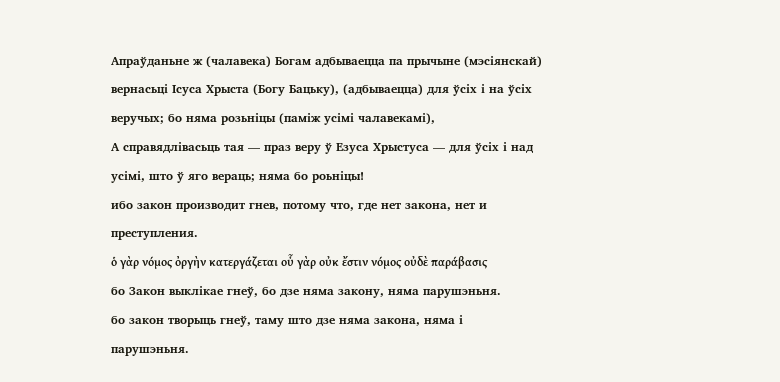Апраўданьне ж (чалавека) Богам адбываецца па прычыне (мэсіянскай) вернасьці Ісуса Хрыста (Богу Бацьку), (адбываецца) для ўсіх і на ўсіх веручых; бо няма розьніцы (паміж усімі чалавекамі),
А справядлівасьць тая — праз веру ў Езуса Хрыстуса — для ўсіх і над усімі, што ў яго вераць; няма бо роьніцы!
ибо закон производит гнев, потому что, где нет закона, нет и преступления.
ὁ γὰρ νόμος ὀργὴν κατεργάζεται οὗ γὰρ οὐκ ἔστιν νόμος οὐδὲ παράβασις
бо Закон выклікае гнеў, бо дзе няма закону, няма парушэньня.
бо закон творыць гнеў, таму што дзе няма закона, няма і парушэньня.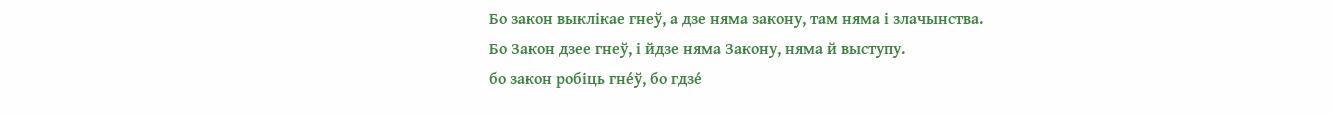Бо закон выклікае гнеў, а дзе няма закону, там няма і злачынства.
Бо Закон дзее гнеў, і йдзе няма Закону, няма й выступу.
бо закон робіць гне́ў, бо гдзе́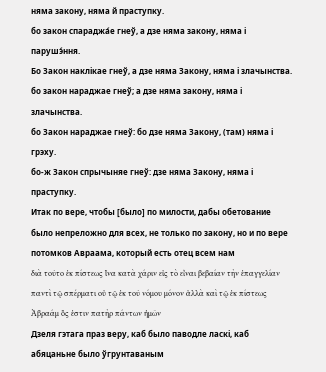няма закону, няма й праступку.
бо закон спараджа́е гнеў, а дзе няма закону, няма і парушэ́ння.
Бо Закон наклікае гнеў, а дзе няма Закону, няма і злачынства.
бо закон нараджае гнеў; а дзе няма закону, няма і злачынства.
бо Закон нараджае гнеў: бо дзе няма Закону, (там) няма і грэху.
бо-ж Закон спрычыняе гнеў: дзе няма Закону, няма і праступку.
Итак по вере, чтобы [было] по милости, дабы обетование было непреложно для всех, не только по закону, но и по вере потомков Авраама, который есть отец всем нам
διὰ τοῦτο ἐκ πίστεως ἵνα κατὰ χάριν εἰς τὸ εἶναι βεβαίαν τὴν ἐπαγγελίαν παντὶ τῷ σπέρματι οὐ τῷ ἐκ τοῦ νόμου μόνον ἀλλὰ καὶ τῷ ἐκ πίστεως Ἀβραάμ ὅς ἐστιν πατὴρ πάντων ἡμῶν
Дзеля гэтага праз веру, каб было паводле ласкі, каб абяцаньне было ўгрунтаваным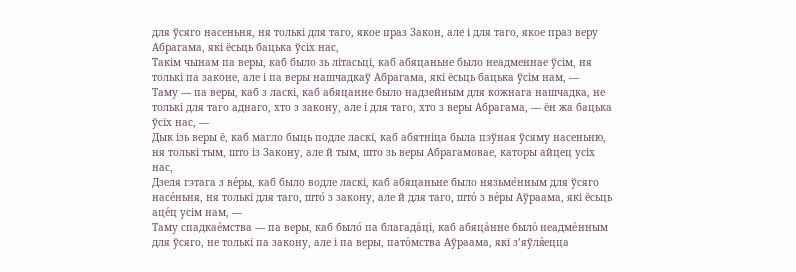для ўсяго насеньня, ня толькі для таго, якое праз Закон, але і для таго, якое праз веру Абрагама, які ёсьць бацька ўсіх нас,
Такім чынам па веры, каб было зь літасьці, каб абяцаньне было неадменнае ўсім, ня толькі па законе, але і па веры нашчадкаў Абрагама, які ёсьць бацька ўсім нам, —
Таму — па веры, каб з ласкі, каб абяцанне было надзейным для кожнага нашчадка, не толькі для таго аднаго, хто з закону, але і для таго, хто з веры Абрагама, — ён жа бацька ўсіх нас, —
Дык ізь веры ё, каб магло быць подле ласкі, каб абятніца была пэўная ўсяму насеньню, ня толькі тым, што із Закону, але й тым, што зь веры Абрагамовае, каторы айцец усіх нас,
Дзеля гэтага з ве́ры, каб было водле ласкі, каб абяцаньне было нязьме́нным для ўсяго насе́ньня, ня толькі для таго, што́ з закону, але й для таго, што́ з ве́ры Аўраама, які ёсьць аце́ц усім нам, —
Таму спадкае́мства — па веры, каб было́ па благада́ці, каб абяца́нне было́ неадме́нным для ўсяго, не толькі па закону, але і па веры, пато́мства Аўраама, які з’яўля́ецца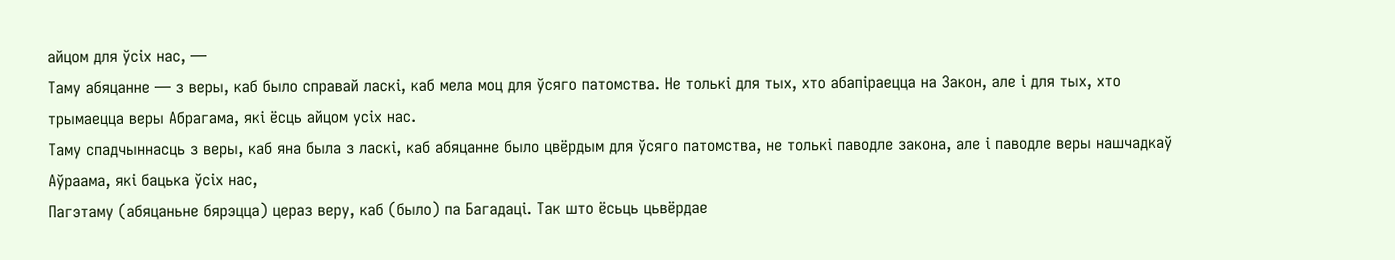айцом для ўсіх нас, —
Таму абяцанне — з веры, каб было справай ласкі, каб мела моц для ўсяго патомства. Не толькі для тых, хто абапіраецца на Закон, але і для тых, хто трымаецца веры Абрагама, які ёсць айцом усіх нас.
Таму спадчыннасць з веры, каб яна была з ласкі, каб абяцанне было цвёрдым для ўсяго патомства, не толькі паводле закона, але і паводле веры нашчадкаў Аўраама, які бацька ўсіх нас,
Пагэтаму (абяцаньне бярэцца) цераз веру, каб (было) па Багадаці. Так што ёсьць цьвёрдае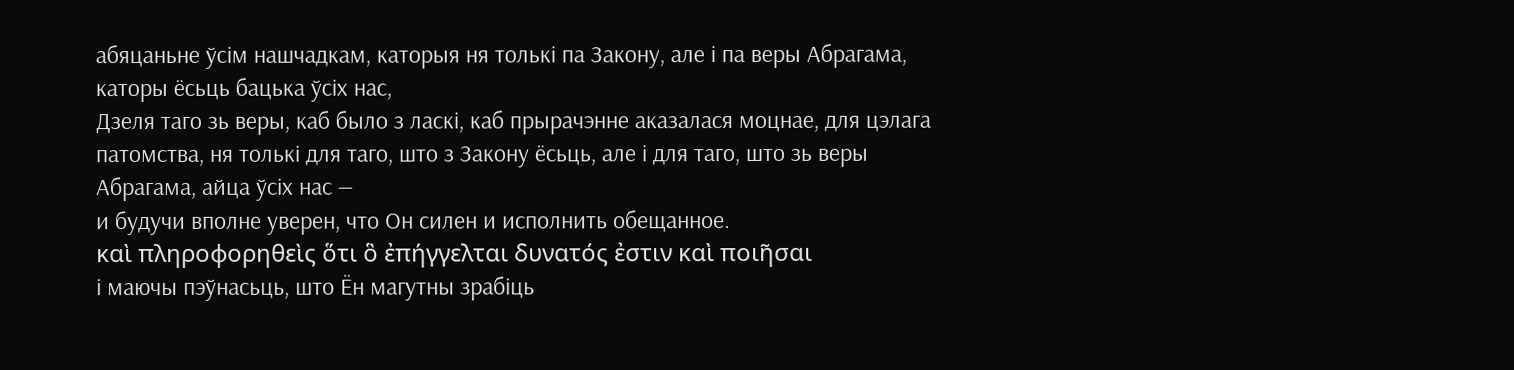абяцаньне ўсім нашчадкам, каторыя ня толькі па Закону, але і па веры Абрагама, каторы ёсьць бацька ўсіх нас,
Дзеля таго зь веры, каб было з ласкі, каб прырачэнне аказалася моцнае, для цэлага патомства, ня толькі для таго, што з Закону ёсьць, але і для таго, што зь веры Абрагама, айца ўсіх нас —
и будучи вполне уверен, что Он силен и исполнить обещанное.
καὶ πληροφορηθεὶς ὅτι ὃ ἐπήγγελται δυνατός ἐστιν καὶ ποιῆσαι
і маючы пэўнасьць, што Ён магутны зрабіць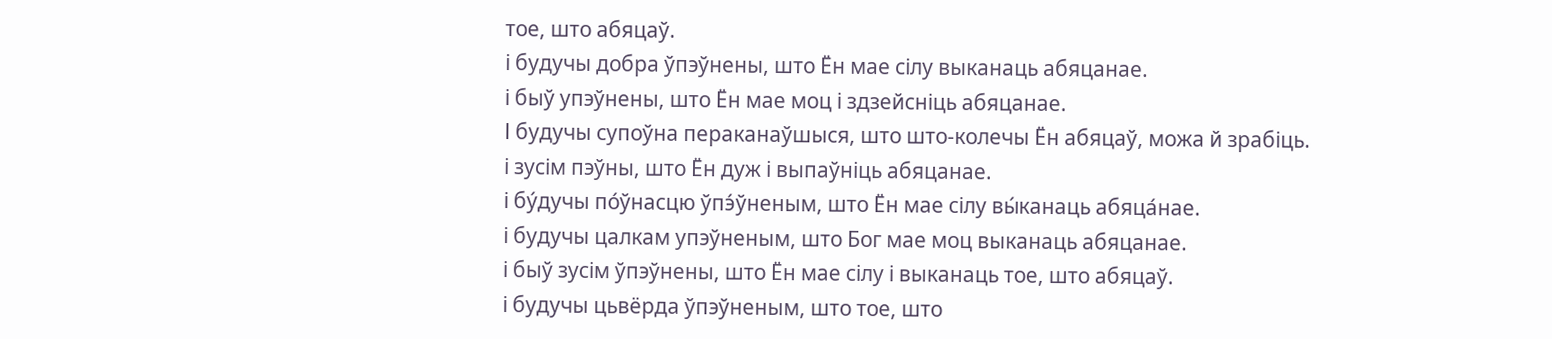тое, што абяцаў.
і будучы добра ўпэўнены, што Ён мае сілу выканаць абяцанае.
і быў упэўнены, што Ён мае моц і здзейсніць абяцанае.
І будучы супоўна пераканаўшыся, што што-колечы Ён абяцаў, можа й зрабіць.
і зусім пэўны, што Ён дуж і выпаўніць абяцанае.
і бу́дучы по́ўнасцю ўпэ́ўненым, што Ён мае сілу вы́канаць абяца́нае.
і будучы цалкам упэўненым, што Бог мае моц выканаць абяцанае.
і быў зусім ўпэўнены, што Ён мае сілу і выканаць тое, што абяцаў.
і будучы цьвёрда ўпэўненым, што тое, што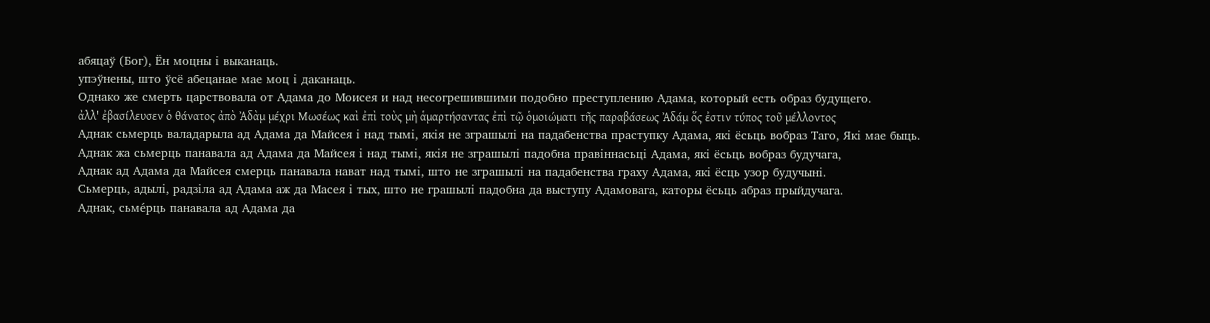абяцаў (Бог), Ён моцны і выканаць.
упэўнены, што ўсё абецанае мае моц і даканаць.
Однако же смерть царствовала от Адама до Моисея и над несогрешившими подобно преступлению Адама, который есть образ будущего.
ἀλλ' ἐβασίλευσεν ὁ θάνατος ἀπὸ Ἀδὰμ μέχρι Μωσέως καὶ ἐπὶ τοὺς μὴ ἁμαρτήσαντας ἐπὶ τῷ ὁμοιώματι τῆς παραβάσεως Ἀδάμ ὅς ἐστιν τύπος τοῦ μέλλοντος
Аднак сьмерць валадарыла ад Адама да Майсея і над тымі, якія не зграшылі на падабенства праступку Адама, які ёсьць вобраз Таго, Які мае быць.
Аднак жа сьмерць панавала ад Адама да Майсея і над тымі, якія не зграшылі падобна правіннасьці Адама, які ёсьць вобраз будучага,
Аднак ад Адама да Майсея смерць панавала нават над тымі, што не зграшылі на падабенства граху Адама, які ёсць узор будучыні.
Сьмерць, адылі, радзіла ад Адама аж да Масея і тых, што не грашылі падобна да выступу Адамовага, каторы ёсьць абраз прыйдучага.
Аднак, сьме́рць панавала ад Адама да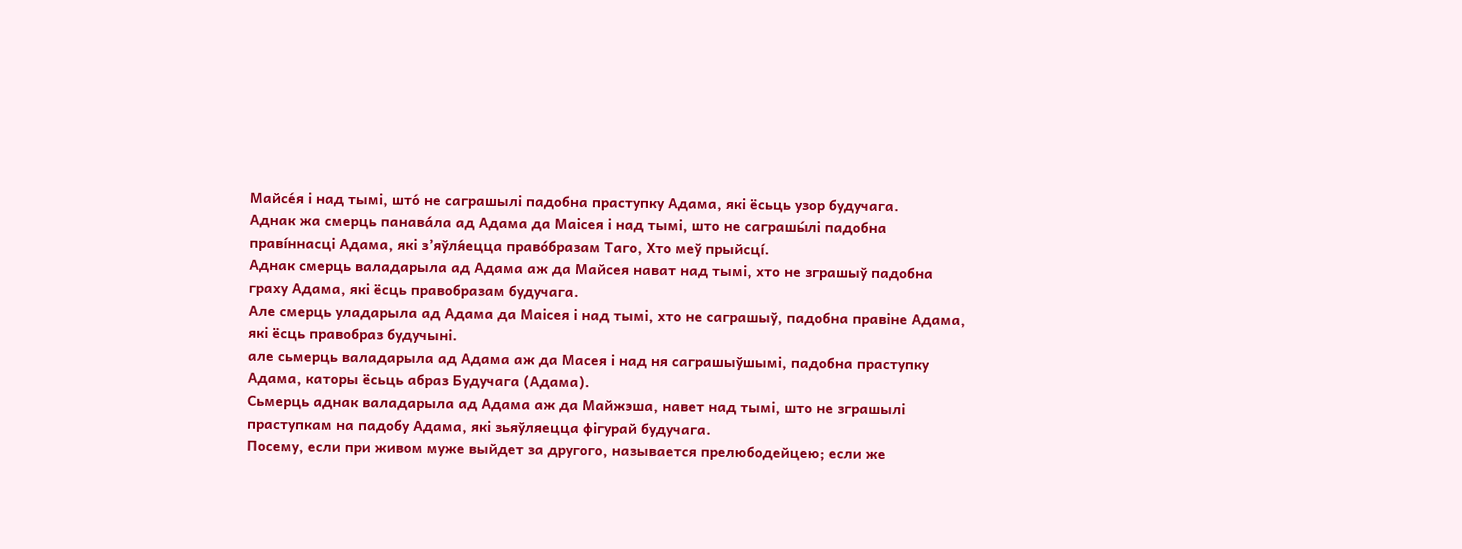Майсе́я і над тымі, што́ не саграшылі падобна праступку Адама, які ёсьць узор будучага.
Аднак жа смерць панава́ла ад Адама да Маісея і над тымі, што не саграшы́лі падобна правíннасці Адама, які з’яўля́ецца право́бразам Таго, Хто меў прыйсцí.
Аднак смерць валадарыла ад Адама аж да Майсея нават над тымі, хто не зграшыў падобна граху Адама, які ёсць правобразам будучага.
Але смерць уладарыла ад Адама да Маісея і над тымі, хто не саграшыў, падобна правіне Адама, які ёсць правобраз будучыні.
але сьмерць валадарыла ад Адама аж да Масея і над ня саграшыўшымі, падобна праступку Адама, каторы ёсьць абраз Будучага (Адама).
Сьмерць аднак валадарыла ад Адама аж да Майжэша, навет над тымі, што не зграшылі праступкам на падобу Адама, які зьяўляецца фігурай будучага.
Посему, если при живом муже выйдет за другого, называется прелюбодейцею; если же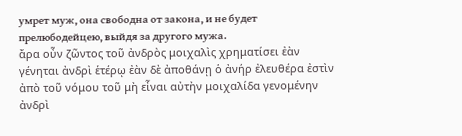умрет муж, она свободна от закона, и не будет прелюбодейцею, выйдя за другого мужа.
ἄρα οὖν ζῶντος τοῦ ἀνδρὸς μοιχαλὶς χρηματίσει ἐὰν γένηται ἀνδρὶ ἑτέρῳ ἐὰν δὲ ἀποθάνῃ ὁ ἀνήρ ἐλευθέρα ἐστὶν ἀπὸ τοῦ νόμου τοῦ μὴ εἶναι αὐτὴν μοιχαλίδα γενομένην ἀνδρὶ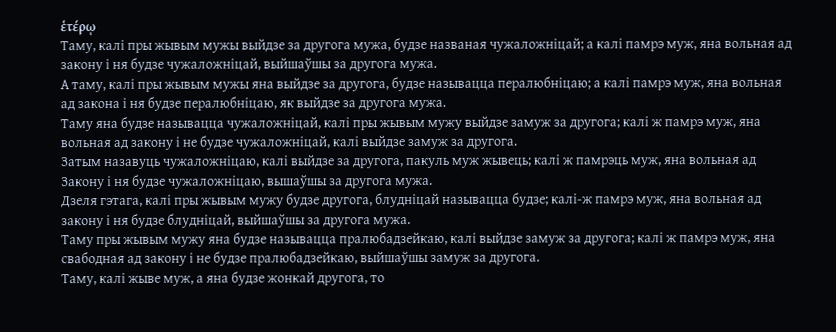ἑτέρῳ
Таму, калі пры жывым мужы выйдзе за другога мужа, будзе названая чужаложніцай; а калі памрэ муж, яна вольная ад закону і ня будзе чужаложніцай, выйшаўшы за другога мужа.
А таму, калі пры жывым мужы яна выйдзе за другога, будзе называцца пералюбніцаю; а калі памрэ муж, яна вольная ад закона і ня будзе пералюбніцаю, як выйдзе за другога мужа.
Таму яна будзе называцца чужаложніцай, калі пры жывым мужу выйдзе замуж за другога; калі ж памрэ муж, яна вольная ад закону і не будзе чужаложніцай, калі выйдзе замуж за другога.
Затым назавуць чужаложніцаю, калі выйдзе за другога, пакуль муж жывець; калі ж памрэць муж, яна вольная ад Закону і ня будзе чужаложніцаю, вышаўшы за другога мужа.
Дзеля гэтага, калі пры жывым мужу будзе другога, блудніцай называцца будзе; калі-ж памрэ муж, яна вольная ад закону і ня будзе блудніцай, выйшаўшы за другога мужа.
Таму пры жывым мужу яна будзе называцца пралюбадзейкаю, калі выйдзе замуж за другога; калі ж памрэ муж, яна свабодная ад закону і не будзе пралюбадзейкаю, выйшаўшы замуж за другога.
Таму, калі жыве муж, а яна будзе жонкай другога, то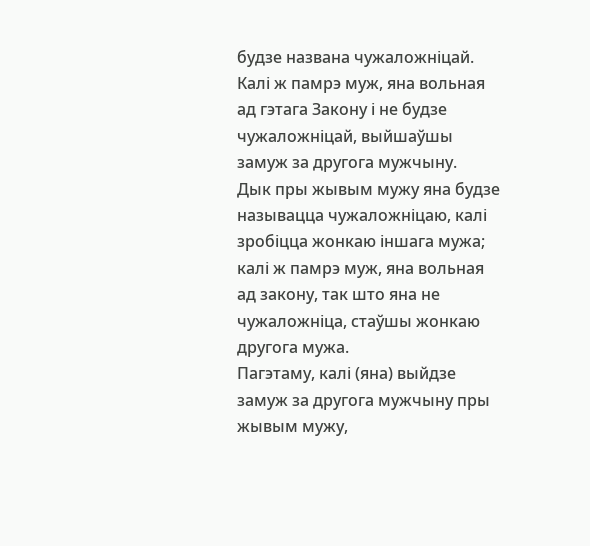будзе названа чужаложніцай. Калі ж памрэ муж, яна вольная ад гэтага Закону і не будзе чужаложніцай, выйшаўшы замуж за другога мужчыну.
Дык пры жывым мужу яна будзе называцца чужаложніцаю, калі зробіцца жонкаю іншага мужа; калі ж памрэ муж, яна вольная ад закону, так што яна не чужаложніца, стаўшы жонкаю другога мужа.
Пагэтаму, калі (яна) выйдзе замуж за другога мужчыну пры жывым мужу,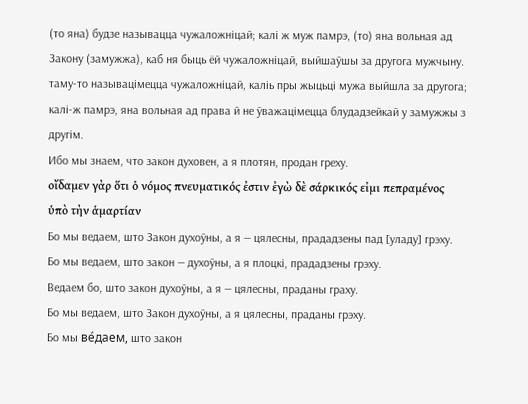(то яна) будзе называцца чужаложніцай; калі ж муж памрэ, (то) яна вольная ад Закону (замужжа), каб ня быць ёй чужаложніцай, выйшаўшы за другога мужчыну.
таму-то называцімецца чужаложніцай, каліь пры жыцьці мужа выйшла за другога; калі-ж памрэ, яна вольная ад права й не ўважацімецца блудадзейкай у замужжы з другім.
Ибо мы знаем, что закон духовен, а я плотян, продан греху.
οἴδαμεν γὰρ ὅτι ὁ νόμος πνευματικός ἐστιν ἐγὼ δὲ σάρκικός εἰμι πεπραμένος ὑπὸ τὴν ἁμαρτίαν
Бо мы ведаем, што Закон духоўны, а я — цялесны, прададзены пад [уладу] грэху.
Бо мы ведаем, што закон — духоўны, а я плоцкі, прададзены грэху.
Ведаем бо, што закон духоўны, а я — цялесны, праданы граху.
Бо мы ведаем, што Закон духоўны, а я цялесны, праданы грэху.
Бо мы ве́даем, што закон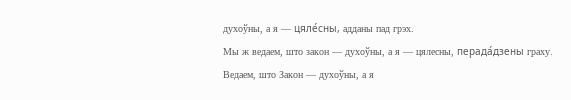духоўны, а я — цяле́сны, адданы пад грэх.
Мы ж ведаем, што закон — духоўны, а я — цялесны, перада́дзены граху.
Ведаем, што Закон — духоўны, а я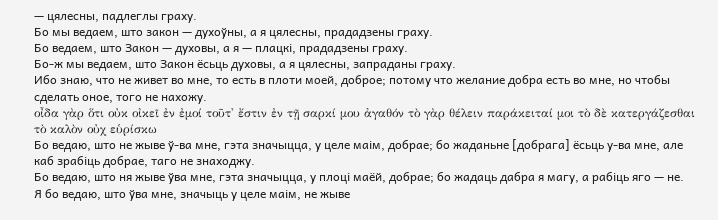— цялесны, падлеглы граху.
Бо мы ведаем, што закон — духоўны, а я цялесны, прададзены граху.
Бо ведаем, што Закон — духовы, а я — плацкі, прададзены граху.
Бо-ж мы ведаем, што Закон ёсьць духовы, а я цялесны, запраданы граху.
Ибо знаю, что не живет во мне, то есть в плоти моей, доброе; потому что желание добра есть во мне, но чтобы сделать оное, того не нахожу.
οἶδα γὰρ ὅτι οὐκ οἰκεῖ ἐν ἐμοί τοῦτ' ἔστιν ἐν τῇ σαρκί μου ἀγαθόν τὸ γὰρ θέλειν παράκειταί μοι τὸ δὲ κατεργάζεσθαι τὸ καλὸν οὐχ εὑρίσκω
Бо ведаю, што не жыве ў-ва мне, гэта значыцца, у целе маім, добрае; бо жаданьне [добрага] ёсьць у-ва мне, але каб зрабіць добрае, таго не знаходжу.
Бо ведаю, што ня жыве ўва мне, гэта значыцца, у плоці маёй, добрае; бо жадаць дабра я магу, а рабіць яго — не.
Я бо ведаю, што ўва мне, значыць у целе маім, не жыве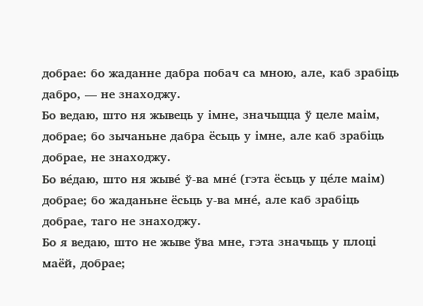добрае: бо жаданне дабра побач са мною, але, каб зрабіць дабро, — не знаходжу.
Бо ведаю, што ня жывець у імне, значыцца ў целе маім, добрае; бо зычаньне дабра ёсьць у імне, але каб зрабіць добрае, не знаходжу.
Бо ве́даю, што ня жыве́ ў-ва мне́ (гэта ёсьць у це́ле маім) добрае; бо жаданьне ёсьць у-ва мне́, але каб зрабіць добрае, таго не знаходжу.
Бо я ведаю, што не жыве ўва мне, гэта значыць у плоці маёй, добрае;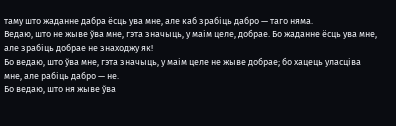таму што жаданне дабра ёсць ува мне, але каб зрабіць дабро — таго няма.
Ведаю, што не жыве ўва мне, гэта значыць, у маім целе, добрае. Бо жаданне ёсць ува мне, але зрабіць добрае не знаходжу як!
Бо ведаю, што ўва мне, гэта значыць, у маім целе не жыве добрае; бо хацець уласціва мне, але рабіць дабро — не.
Бо ведаю, што ня жыве ўва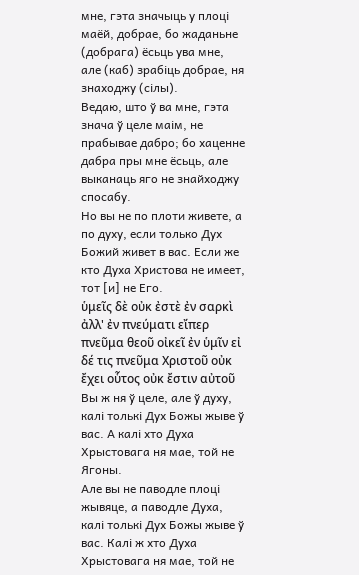мне, гэта значыць у плоці маёй, добрае, бо жаданьне (добрага) ёсьць ува мне, але (каб) зрабіць добрае, ня знаходжу (сілы).
Ведаю, што ў ва мне, гэта знача ў целе маім, не прабывае дабро; бо хаценне дабра пры мне ёсьць, але выканаць яго не знайходжу спосабу.
Но вы не по плоти живете, а по духу, если только Дух Божий живет в вас. Если же кто Духа Христова не имеет, тот [и] не Его.
ὑμεῖς δὲ οὐκ ἐστὲ ἐν σαρκὶ ἀλλ' ἐν πνεύματι εἴπερ πνεῦμα θεοῦ οἰκεῖ ἐν ὑμῖν εἰ δέ τις πνεῦμα Χριστοῦ οὐκ ἔχει οὗτος οὐκ ἔστιν αὐτοῦ
Вы ж ня ў целе, але ў духу, калі толькі Дух Божы жыве ў вас. А калі хто Духа Хрыстовага ня мае, той не Ягоны.
Але вы не паводле плоці жывяце, а паводле Духа, калі толькі Дух Божы жыве ў вас. Калі ж хто Духа Хрыстовага ня мае, той не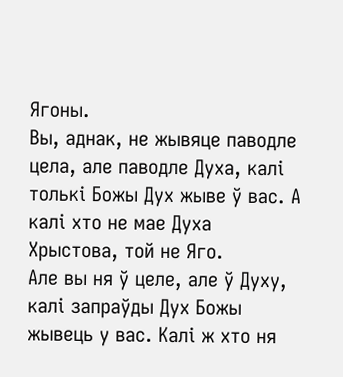Ягоны.
Вы, аднак, не жывяце паводле цела, але паводле Духа, калі толькі Божы Дух жыве ў вас. А калі хто не мае Духа Хрыстова, той не Яго.
Але вы ня ў целе, але ў Духу, калі запраўды Дух Божы жывець у вас. Калі ж хто ня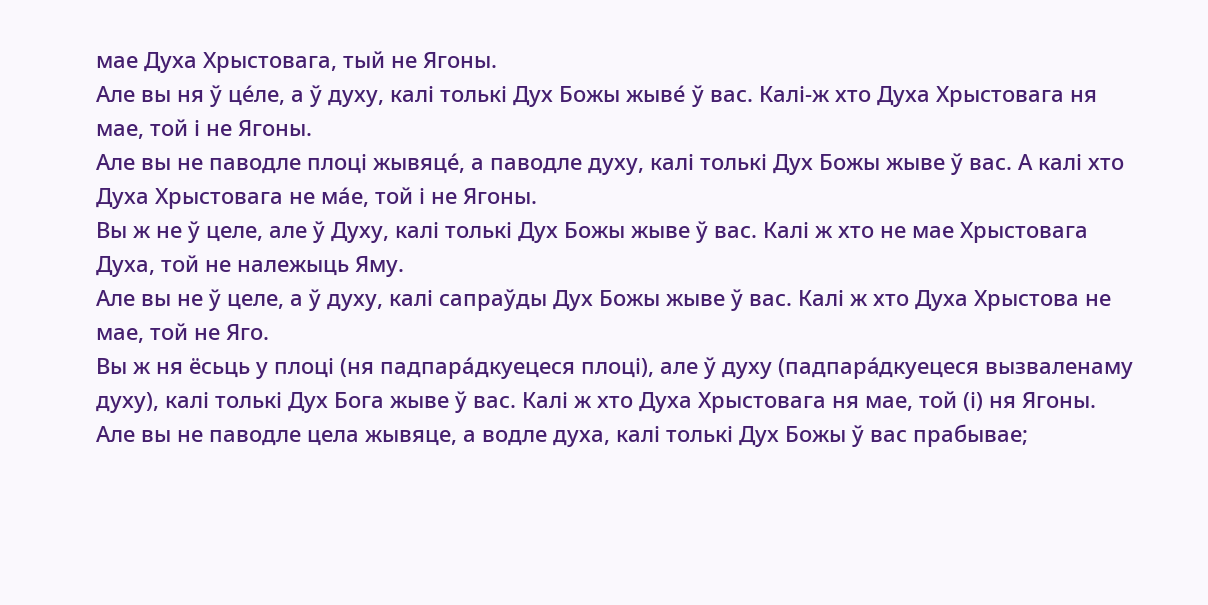мае Духа Хрыстовага, тый не Ягоны.
Але вы ня ў це́ле, а ў духу, калі толькі Дух Божы жыве́ ў вас. Калі-ж хто Духа Хрыстовага ня мае, той і не Ягоны.
Але вы не паводле плоці жывяце́, а паводле духу, калі толькі Дух Божы жыве ў вас. А калі хто Духа Хрыстовага не ма́е, той і не Ягоны.
Вы ж не ў целе, але ў Духу, калі толькі Дух Божы жыве ў вас. Калі ж хто не мае Хрыстовага Духа, той не належыць Яму.
Але вы не ў целе, а ў духу, калі сапраўды Дух Божы жыве ў вас. Калі ж хто Духа Хрыстова не мае, той не Яго.
Вы ж ня ёсьць у плоці (ня падпара́дкуецеся плоці), але ў духу (падпара́дкуецеся вызваленаму духу), калі толькі Дух Бога жыве ў вас. Калі ж хто Духа Хрыстовага ня мае, той (і) ня Ягоны.
Але вы не паводле цела жывяце, а водле духа, калі толькі Дух Божы ў вас прабывае;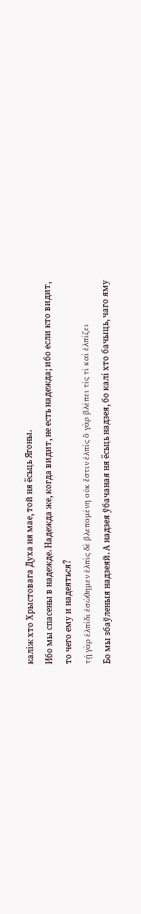каліж хто Хрыстовага Духа ня мае, той ня ёсьць Ягоны.
Ибо мы спасены в надежде. Надежда же, когда видит, не есть надежда; ибо если кто видит, то чего ему и надеяться?
τῇ γὰρ ἐλπίδι ἐσώθημεν ἐλπὶς δὲ βλεπομένη οὐκ ἔστιν ἐλπίς ὃ γὰρ βλέπει τίς τί καί ἐλπίζει
Бо мы збаўленыя надзеяй. А надзея ўбачаная ня ёсьць надзея, бо калі хто бачыць, чаго яму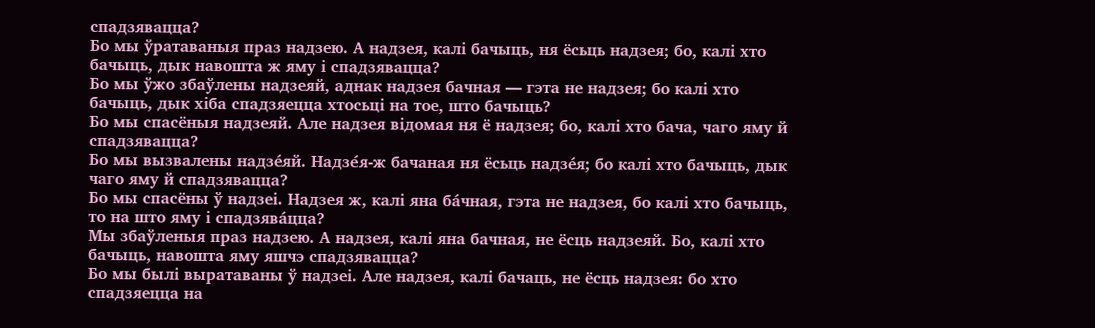спадзявацца?
Бо мы ўратаваныя праз надзею. А надзея, калі бачыць, ня ёсьць надзея; бо, калі хто бачыць, дык навошта ж яму і спадзявацца?
Бо мы ўжо збаўлены надзеяй, аднак надзея бачная — гэта не надзея; бо калі хто бачыць, дык хіба спадзяецца хтосьці на тое, што бачыць?
Бо мы спасёныя надзеяй. Але надзея відомая ня ё надзея; бо, калі хто бача, чаго яму й спадзявацца?
Бо мы вызвалены надзе́яй. Надзе́я-ж бачаная ня ёсьць надзе́я; бо калі хто бачыць, дык чаго яму й спадзявацца?
Бо мы спасёны ў надзеі. Надзея ж, калі яна ба́чная, гэта не надзея, бо калі хто бачыць, то на што яму і спадзява́цца?
Мы збаўленыя праз надзею. А надзея, калі яна бачная, не ёсць надзеяй. Бо, калі хто бачыць, навошта яму яшчэ спадзявацца?
Бо мы былі выратаваны ў надзеі. Але надзея, калі бачаць, не ёсць надзея: бо хто спадзяецца на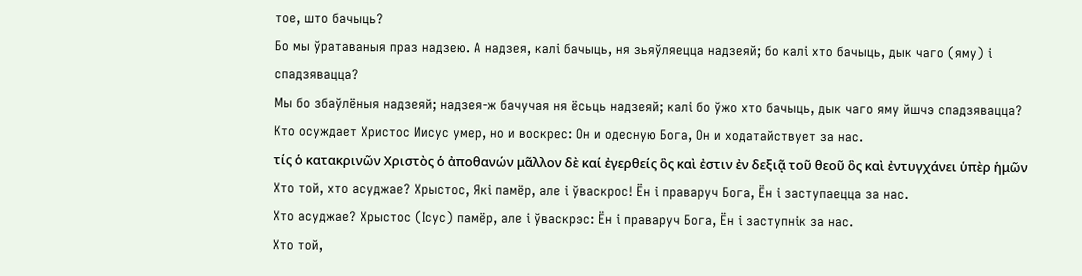тое, што бачыць?
Бо мы ўратаваныя праз надзею. А надзея, калі бачыць, ня зьяўляецца надзеяй; бо калі хто бачыць, дык чаго (яму) і спадзявацца?
Мы бо збаўлёныя надзеяй; надзея-ж бачучая ня ёсьць надзеяй; калі бо ўжо хто бачыць, дык чаго яму йшчэ спадзявацца?
Кто осуждает Христос Иисус умер, но и воскрес: Он и одесную Бога, Он и ходатайствует за нас.
τίς ὁ κατακρινῶν Χριστὸς ὁ ἀποθανών μᾶλλον δὲ καί ἐγερθείς ὃς καὶ ἐστιν ἐν δεξιᾷ τοῦ θεοῦ ὃς καὶ ἐντυγχάνει ὑπὲρ ἡμῶν
Хто той, хто асуджае? Хрыстос, Які памёр, але і ўваскрос! Ён і праваруч Бога, Ён і заступаецца за нас.
Хто асуджае? Хрыстос (Ісус) памёр, але і ўваскрэс: Ён і праваруч Бога, Ён і заступнік за нас.
Хто той,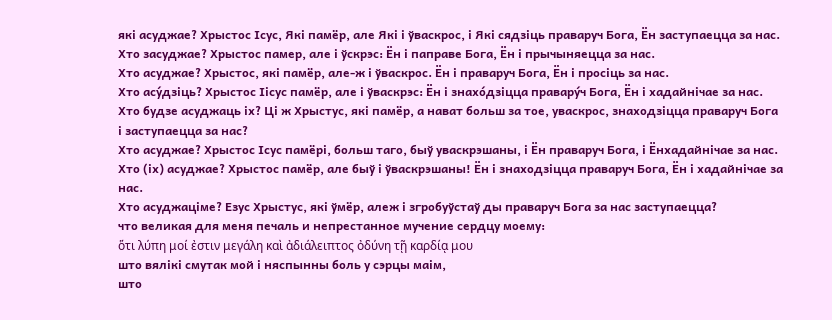які асуджае? Хрыстос Ісус, Які памёр, але Які і ўваскрос, і Які сядзіць праваруч Бога, Ён заступаецца за нас.
Хто засуджае? Хрыстос памер, але і ўскрэс: Ён і паправе Бога, Ён і прычыняецца за нас.
Хто асуджае? Хрыстос, які памёр, але-ж і ўваскрос. Ён і праваруч Бога, Ён і просіць за нас.
Хто асу́дзіць? Хрыстос Іісус памёр, але і ўваскрэс: Ён і знахо́дзіцца правару́ч Бога, Ён і хадайнічае за нас.
Хто будзе асуджаць іх? Ці ж Хрыстус, які памёр, а нават больш за тое, уваскрос, знаходзіцца праваруч Бога і заступаецца за нас?
Хто асуджае? Хрыстос Ісус памёрі, больш таго, быў уваскрэшаны, і Ён праваруч Бога, і Ёнхадайнічае за нас.
Хто (іх) асуджае? Хрыстос памёр, але быў і ўваскрэшаны! Ён і знаходзіцца праваруч Бога, Ён і хадайнічае за нас.
Хто асуджаціме? Езус Хрыстус, які ўмёр, алеж і згробуўстаў ды праваруч Бога за нас заступаецца?
что великая для меня печаль и непрестанное мучение сердцу моему:
ὅτι λύπη μοί ἐστιν μεγάλη καὶ ἀδιάλειπτος ὀδύνη τῇ καρδίᾳ μου
што вялікі смутак мой і няспынны боль у сэрцы маім,
што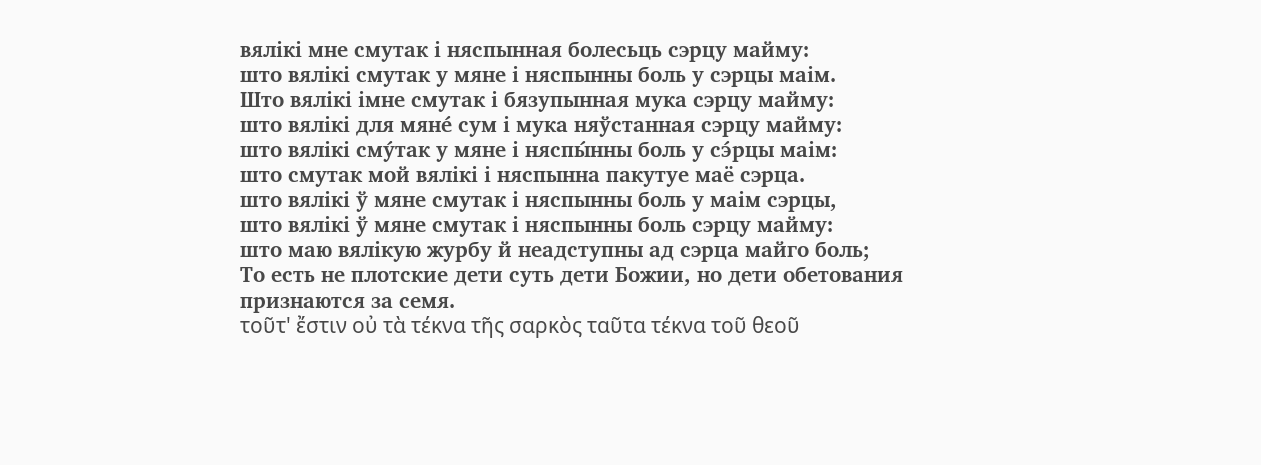вялікі мне смутак і няспынная болесьць сэрцу майму:
што вялікі смутак у мяне і няспынны боль у сэрцы маім.
Што вялікі імне смутак і бязупынная мука сэрцу майму:
што вялікі для мяне́ сум і мука няўстанная сэрцу майму:
што вялікі сму́так у мяне і няспы́нны боль у сэ́рцы маім:
што смутак мой вялікі і няспынна пакутуе маё сэрца.
што вялікі ў мяне смутак і няспынны боль у маім сэрцы,
што вялікі ў мяне смутак і няспынны боль сэрцу майму:
што маю вялікую журбу й неадступны ад сэрца майго боль;
То есть не плотские дети суть дети Божии, но дети обетования признаются за семя.
τοῦτ' ἔστιν οὐ τὰ τέκνα τῆς σαρκὸς ταῦτα τέκνα τοῦ θεοῦ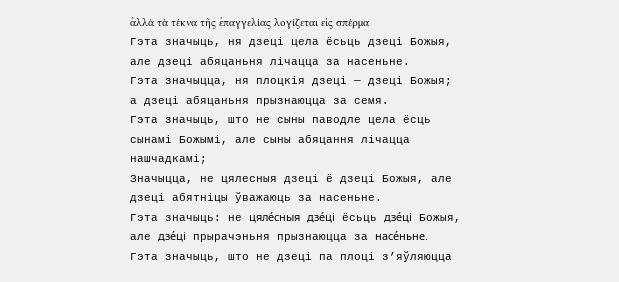ἀλλὰ τὰ τέκνα τῆς ἐπαγγελίας λογίζεται εἰς σπέρμα
Гэта значыць, ня дзеці цела ёсьць дзеці Божыя, але дзеці абяцаньня лічацца за насеньне.
Гэта значыцца, ня плоцкія дзеці — дзеці Божыя; а дзеці абяцаньня прызнаюцца за семя.
Гэта значыць, што не сыны паводле цела ёсць сынамі Божымі, але сыны абяцання лічацца нашчадкамі;
Значыцца, не цялесныя дзеці ё дзеці Божыя, але дзеці абятніцы ўважаюць за насеньне.
Гэта значыць: не цяле́сныя дзе́ці ёсьць дзе́ці Божыя, але дзе́ці прырачэньня прызнаюцца за насе́ньне.
Гэта значыць, што не дзеці па плоці з’яўляюцца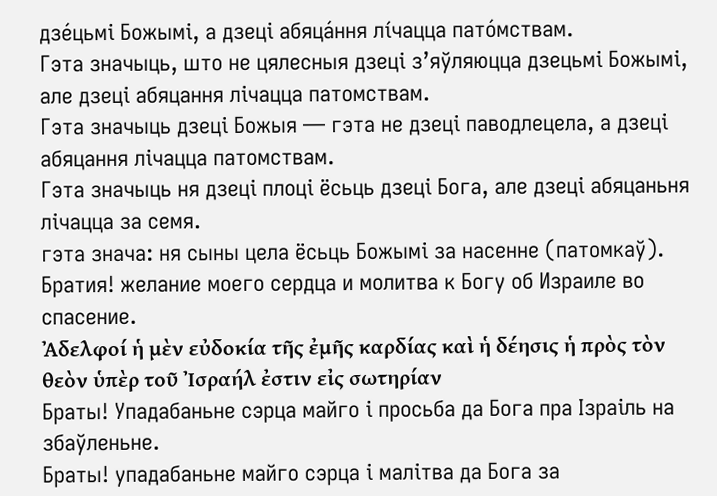дзе́цьмі Божымі, а дзеці абяца́ння лíчацца пато́мствам.
Гэта значыць, што не цялесныя дзеці з’яўляюцца дзецьмі Божымі, але дзеці абяцання лічацца патомствам.
Гэта значыць дзеці Божыя — гэта не дзеці паводлецела, а дзеці абяцання лічацца патомствам.
Гэта значыць ня дзеці плоці ёсьць дзеці Бога, але дзеці абяцаньня лічацца за семя.
гэта знача: ня сыны цела ёсьць Божымі за насенне (патомкаў).
Братия! желание моего сердца и молитва к Богу об Израиле во спасение.
Ἀδελφοί ἡ μὲν εὐδοκία τῆς ἐμῆς καρδίας καὶ ἡ δέησις ἡ πρὸς τὸν θεὸν ὑπὲρ τοῦ Ἰσραήλ ἐστιν εἰς σωτηρίαν
Браты! Упадабаньне сэрца майго і просьба да Бога пра Ізраіль на збаўленьне.
Браты! упадабаньне майго сэрца і малітва да Бога за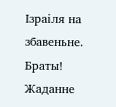Ізраіля на збавеньне.
Браты! Жаданне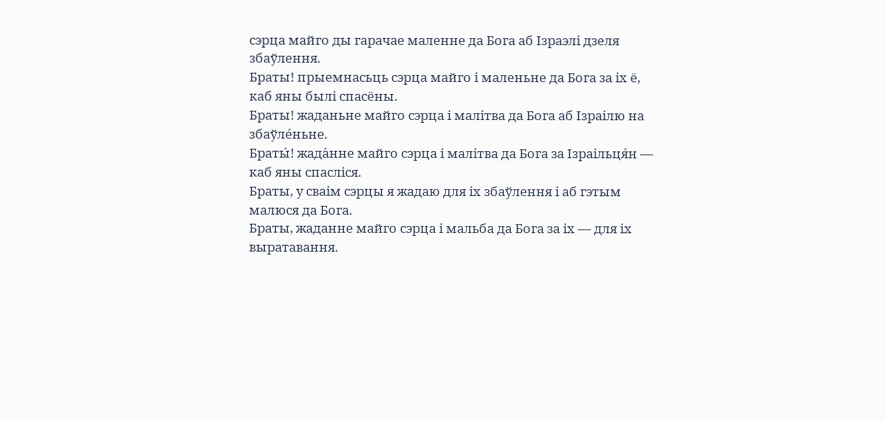сэрца майго ды гарачае маленне да Бога аб Ізраэлі дзеля збаўлення.
Браты! прыемнасьць сэрца майго і маленьне да Бога за іх ё, каб яны былі спасёны.
Браты! жаданьне майго сэрца і малітва да Бога аб Ізраілю на збаўле́ньне.
Браты́! жада́нне майго сэрца і малітва да Бога за Ізраільця́н — каб яны спасліся.
Браты, у сваім сэрцы я жадаю для іх збаўлення і аб гэтым малюся да Бога.
Браты, жаданне майго сэрца і мальба да Бога за іх — для іх выратавання.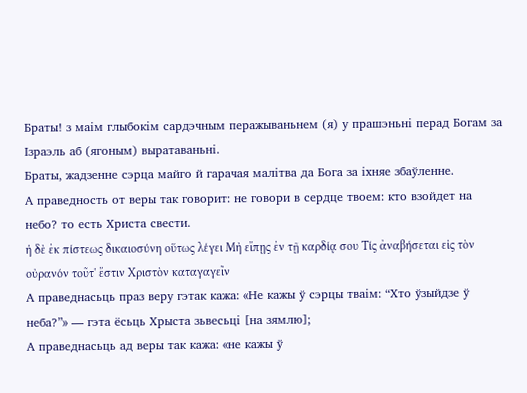Браты! з маім глыбокім сардэчным перажываньнем (я) у прашэньні перад Богам за Ізраэль аб (ягоным) выратаваньні.
Браты, жадзенне сэрца майго й гарачая малітва да Бога за іхняе збаўленне.
А праведность от веры так говорит: не говори в сердце твоем: кто взойдет на небо? то есть Христа свести.
ἡ δὲ ἐκ πίστεως δικαιοσύνη οὕτως λέγει Μὴ εἴπῃς ἐν τῇ καρδίᾳ σου Τίς ἀναβήσεται εἰς τὸν οὐρανόν τοῦτ' ἔστιν Χριστὸν καταγαγεῖν
А праведнасьць праз веру гэтак кажа: «Не кажы ў сэрцы тваім: “Хто ўзыйдзе ў неба?”» — гэта ёсьць Хрыста зьвесьці [на зямлю];
А праведнасьць ад веры так кажа: «не кажы ў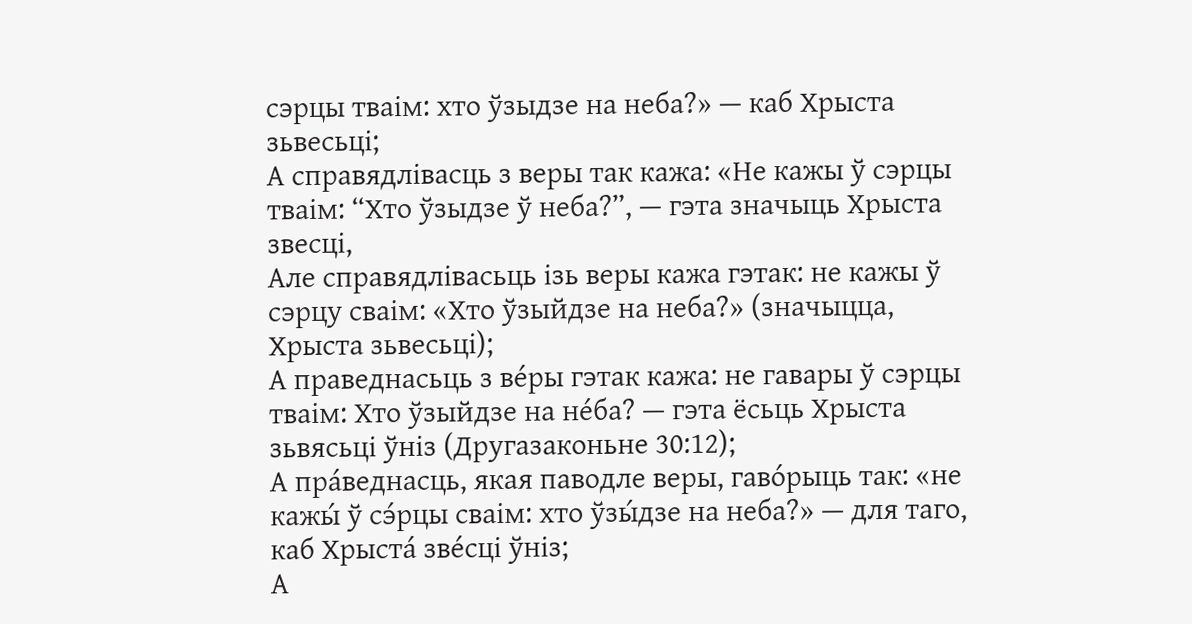сэрцы тваім: хто ўзыдзе на неба?» — каб Хрыста зьвесьці;
А справядлівасць з веры так кажа: «Не кажы ў сэрцы тваім: “Хто ўзыдзе ў неба?”, — гэта значыць Хрыста звесці,
Але справядлівасьць ізь веры кажа гэтак: не кажы ў сэрцу сваім: «Хто ўзыйдзе на неба?» (значыцца, Хрыста зьвесьці);
А праведнасьць з ве́ры гэтак кажа: не гавары ў сэрцы тваім: Хто ўзыйдзе на не́ба? — гэта ёсьць Хрыста зьвясьці ўніз (Другазаконьне 30:12);
А пра́веднасць, якая паводле веры, гаво́рыць так: «не кажы́ ў сэ́рцы сваім: хто ўзы́дзе на неба?» — для таго, каб Хрыста́ зве́сці ўніз;
А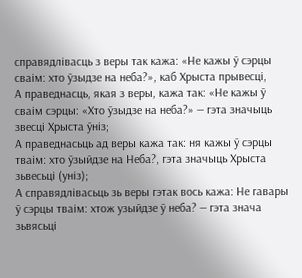справядлівасць з веры так кажа: «Не кажы ў сэрцы сваім: хто ўзыдзе на неба?», каб Хрыста прывесці,
А праведнасць, якая з веры, кажа так: «Не кажы ў сваім сэрцы: «Хто ўзыдзе на неба?» — гэта значыць звесці Хрыста ўніз;
А праведнасьць ад веры кажа так: ня кажы ў сэрцы тваім: хто ўзыйдзе на Неба?, гэта значыць Хрыста зьвесьці (уніз);
А справядлівасьць зь веры гэтак вось кажа: Не гавары ў сэрцы тваім: хтож узыйдзе ў неба? — гэта знача зьвясьці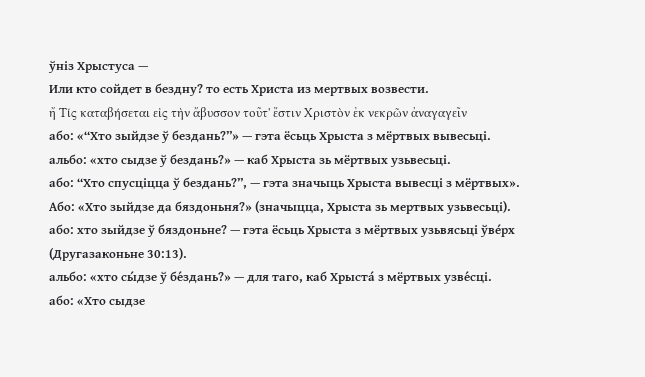ўніз Хрыстуса —
Или кто сойдет в бездну? то есть Христа из мертвых возвести.
ἤ Τίς καταβήσεται εἰς τὴν ἄβυσσον τοῦτ' ἔστιν Χριστὸν ἐκ νεκρῶν ἀναγαγεῖν
або: «“Хто зыйдзе ў бездань?”» — гэта ёсьць Хрыста з мёртвых вывесьці.
альбо: «хто сыдзе ў бездань?» — каб Хрыста зь мёртвых узьвесьці.
або: “Хто спусціцца ў бездань?”, — гэта значыць Хрыста вывесці з мёртвых».
Або: «Хто зыйдзе да бяздоньня?» (значыцца, Хрыста зь мертвых узьвесьці).
або: хто зыйдзе ў бяздоньне? — гэта ёсьць Хрыста з мёртвых узьвясьці ўве́рх (Другазаконьне 30:13).
альбо: «хто сы́дзе ў бе́здань?» — для таго, каб Хрыста́ з мёртвых узве́сці.
або: «Хто сыдзе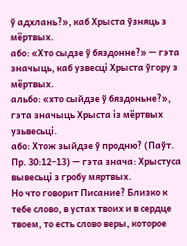ў адхлань?», каб Хрыста ўзняць з мёртвых.
або: «Хто сыдзе ў бяздонне?» — гэта значыць, каб узвесці Хрыста ўгору з мёртвых.
альбо: «хто сыйдзе ў бяздоньне?», гэта значыць Хрыста із мёртвых узьвесьці.
або: Хтож зыйдзе ў продню? (Паўт. Пр. 30:12−13) — гэта знача: Хрыстуса вывесьці з гробу мяртвых.
Но что говорит Писание? Близко к тебе слово, в устах твоих и в сердце твоем, то есть слово веры, которое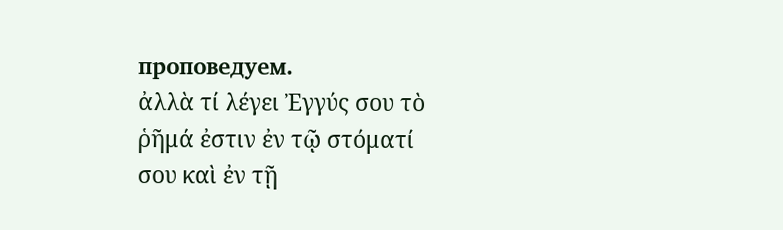проповедуем.
ἀλλὰ τί λέγει Ἐγγύς σου τὸ ῥῆμά ἐστιν ἐν τῷ στόματί σου καὶ ἐν τῇ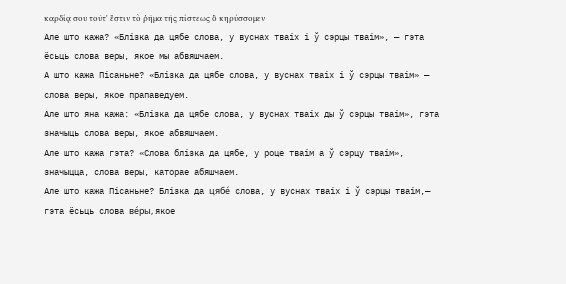καρδίᾳ σου τοῦτ' ἔστιν τὸ ῥῆμα τῆς πίστεως ὃ κηρύσσομεν
Але што кажа? «Блізка да цябе слова, у вуснах тваіх і ў сэрцы тваім», — гэта ёсьць слова веры, якое мы абвяшчаем.
А што кажа Пісаньне? «Блізка да цябе слова, у вуснах тваіх і ў сэрцы тваім» — слова веры, якое прапаведуем.
Але што яна кажа: «Блізка да цябе слова, у вуснах тваіх ды ў сэрцы тваім», гэта значыць слова веры, якое абвяшчаем.
Але што кажа гэта? «Слова блізка да цябе, у роце тваім а ў сэрцу тваім», значыцца, слова веры, каторае абяшчаем.
Але што кажа Пісаньне? Блізка да цябе́ слова, у вуснах тваіх і ў сэрцы тваім,— гэта ёсьць слова ве́ры, якое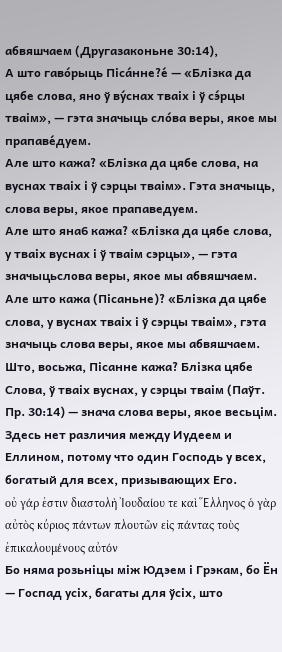абвяшчаем (Другазаконьне 30:14),
А што гаво́рыць Піса́нне?е́ — «Блізка да цябе слова, яно ў ву́снах тваіх і ў сэ́рцы тваім», — гэта значыць сло́ва веры, якое мы прапаве́дуем.
Але што кажа? «Блізка да цябе слова, на вуснах тваіх і ў сэрцы тваім». Гэта значыць, слова веры, якое прапаведуем.
Але што яна6 кажа? «Блізка да цябе слова, у тваіх вуснах і ў тваім сэрцы», — гэта значыцьслова веры, якое мы абвяшчаем.
Але што кажа (Пісаньне)? «Блізка да цябе слова, у вуснах тваіх і ў сэрцы тваім», гэта значыць слова веры, якое мы абвяшчаем.
Што, восьжа, Пісанне кажа? Блізка цябе Слова, ў тваіх вуснах, у сэрцы тваім (Паўт. Пр. 30:14) — знача слова веры, якое весьцім.
Здесь нет различия между Иудеем и Еллином, потому что один Господь у всех, богатый для всех, призывающих Его.
οὐ γάρ ἐστιν διαστολὴ Ἰουδαίου τε καὶ Ἕλληνος ὁ γὰρ αὐτὸς κύριος πάντων πλουτῶν εἰς πάντας τοὺς ἐπικαλουμένους αὐτόν
Бо няма розьніцы між Юдэем і Грэкам, бо Ён — Госпад усіх, багаты для ўсіх, што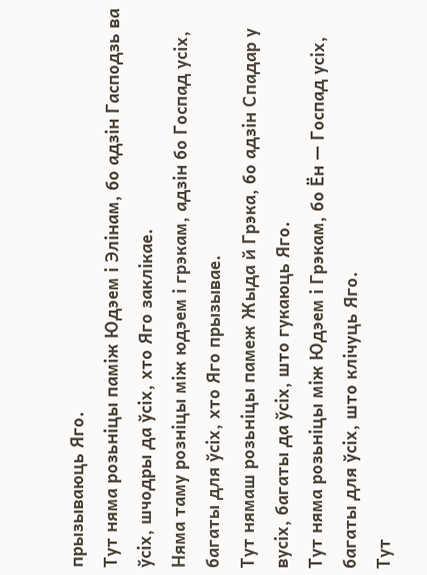прызываюць Яго.
Тут няма розьніцы паміж Юдэем і Элінам, бо адзін Гасподзь ва ўсіх, шчодры да ўсіх, хто Яго заклікае.
Няма таму розніцы між юдэем і грэкам, адзін бо Госпад усіх, багаты для ўсіх, хто Яго прызывае.
Тут нямаш розьніцы памеж Жыда й Грэка, бо адзін Спадар у вусіх, багаты да ўсіх, што гукаюць Яго.
Тут няма розьніцы між Юдэем і Грэкам, бо Ён — Госпад усіх, багаты для ўсіх, што клічуць Яго.
Тут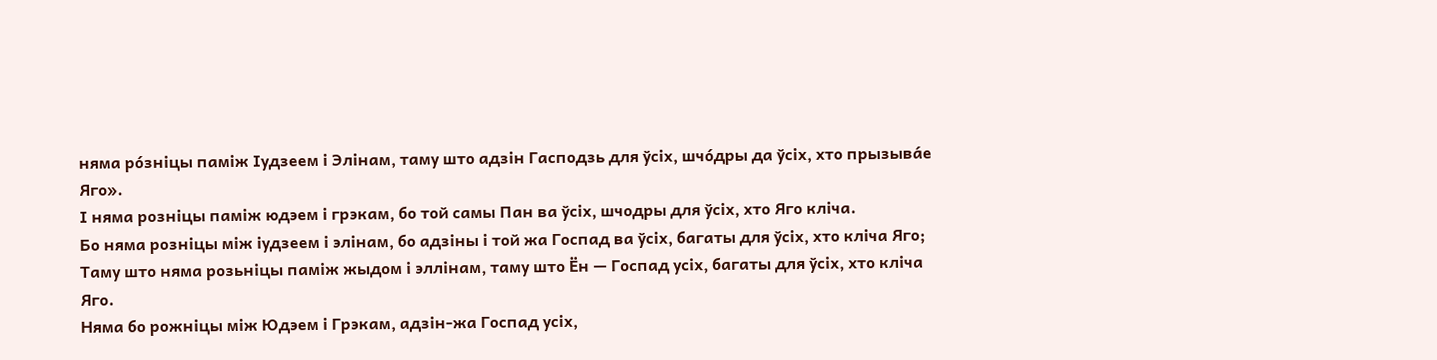няма ро́зніцы паміж Іудзеем і Элінам, таму што адзін Гасподзь для ўсіх, шчо́дры да ўсіх, хто прызыва́е Яго».
І няма розніцы паміж юдэем і грэкам, бо той самы Пан ва ўсіх, шчодры для ўсіх, хто Яго кліча.
Бо няма розніцы між іудзеем і элінам, бо адзіны і той жа Госпад ва ўсіх, багаты для ўсіх, хто кліча Яго;
Таму што няма розьніцы паміж жыдом і эллінам, таму што Ён — Госпад усіх, багаты для ўсіх, хто кліча Яго.
Няма бо рожніцы між Юдэем і Грэкам, адзін-жа Госпад усіх,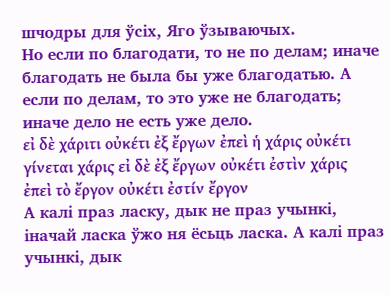шчодры для ўсіх, Яго ўзываючых.
Но если по благодати, то не по делам; иначе благодать не была бы уже благодатью. А если по делам, то это уже не благодать; иначе дело не есть уже дело.
εἰ δὲ χάριτι οὐκέτι ἐξ ἔργων ἐπεὶ ἡ χάρις οὐκέτι γίνεται χάρις εἰ δὲ ἐξ ἔργων οὐκέτι ἐστὶν χάρις ἐπεὶ τὸ ἔργον οὐκέτι ἐστίν ἔργον
А калі праз ласку, дык не праз учынкі, іначай ласка ўжо ня ёсьць ласка. А калі праз учынкі, дык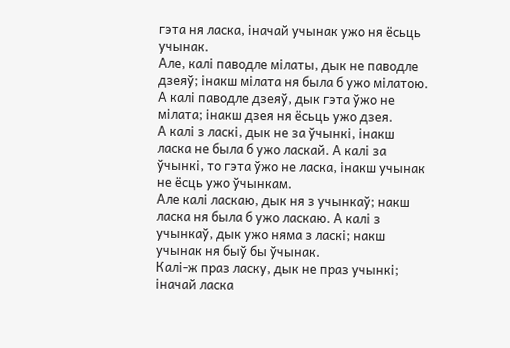гэта ня ласка, іначай учынак ужо ня ёсьць учынак.
Але, калі паводле мілаты, дык не паводле дзеяў; інакш мілата ня была б ужо мілатою. А калі паводле дзеяў, дык гэта ўжо не мілата; інакш дзея ня ёсьць ужо дзея.
А калі з ласкі, дык не за ўчынкі, інакш ласка не была б ужо ласкай. А калі за ўчынкі, то гэта ўжо не ласка, інакш учынак не ёсць ужо ўчынкам.
Але калі ласкаю, дык ня з учынкаў; накш ласка ня была б ужо ласкаю. А калі з учынкаў, дык ужо няма з ласкі; накш учынак ня быў бы ўчынак.
Калі-ж праз ласку, дык не праз учынкі; іначай ласка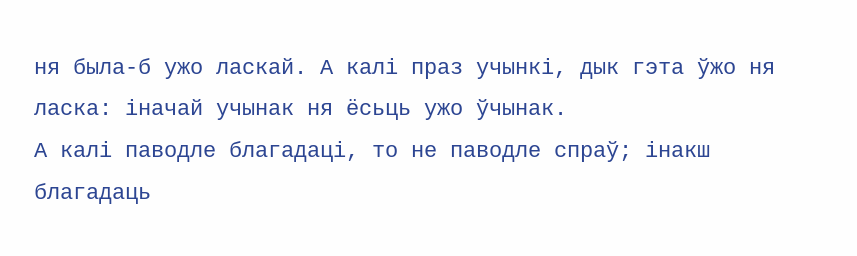ня была-б ужо ласкай. А калі праз учынкі, дык гэта ўжо ня ласка: іначай учынак ня ёсьць ужо ўчынак.
А калі паводле благадаці, то не паводле спраў; інакш благадаць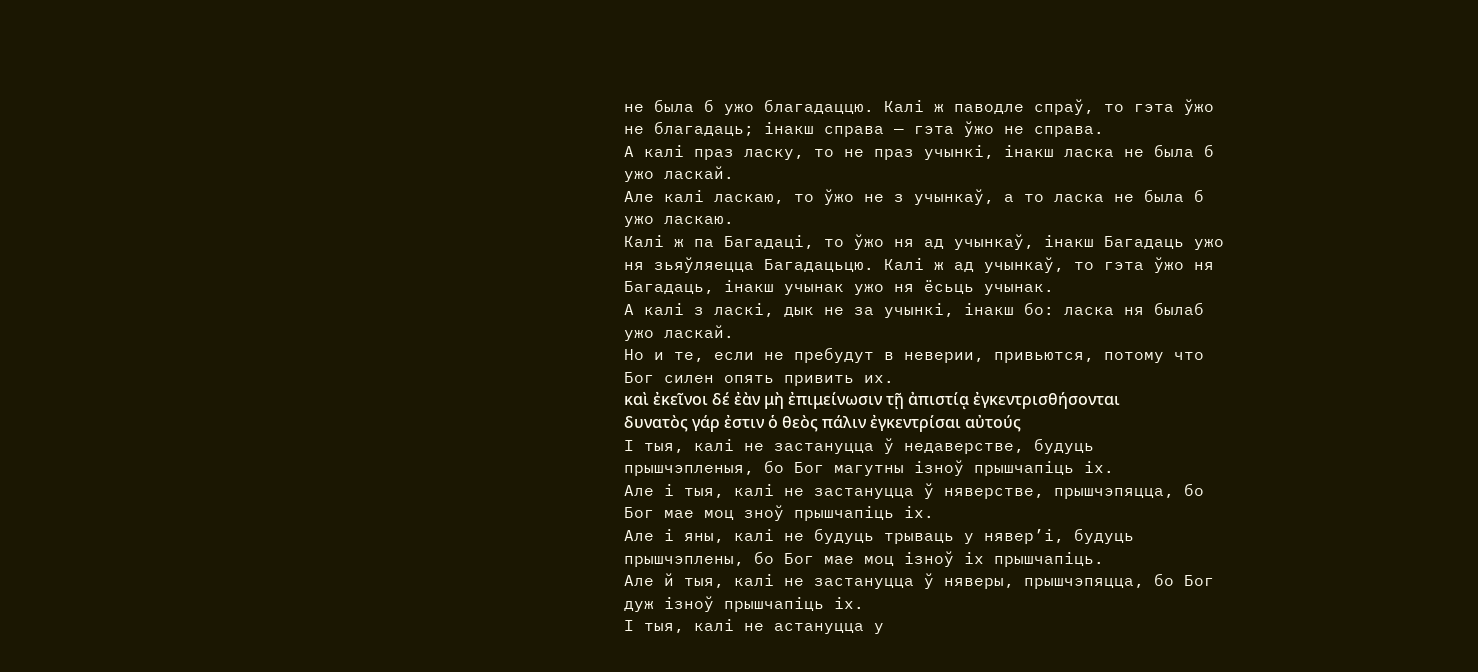не была б ужо благадаццю. Калі ж паводле спраў, то гэта ўжо не благадаць; інакш справа — гэта ўжо не справа.
А калі праз ласку, то не праз учынкі, інакш ласка не была б ужо ласкай.
Але калі ласкаю, то ўжо не з учынкаў, а то ласка не была б ужо ласкаю.
Калі ж па Багадаці, то ўжо ня ад учынкаў, інакш Багадаць ужо ня зьяўляецца Багадацьцю. Калі ж ад учынкаў, то гэта ўжо ня Багадаць, інакш учынак ужо ня ёсьць учынак.
А калі з ласкі, дык не за учынкі, інакш бо: ласка ня былаб ужо ласкай.
Но и те, если не пребудут в неверии, привьются, потому что Бог силен опять привить их.
καὶ ἐκεῖνοι δέ ἐὰν μὴ ἐπιμείνωσιν τῇ ἀπιστίᾳ ἐγκεντρισθήσονται δυνατὸς γάρ ἐστιν ὁ θεὸς πάλιν ἐγκεντρίσαι αὐτούς
І тыя, калі не застануцца ў недаверстве, будуць прышчэпленыя, бо Бог магутны ізноў прышчапіць іх.
Але і тыя, калі не застануцца ў няверстве, прышчэпяцца, бо Бог мае моц зноў прышчапіць іх.
Але і яны, калі не будуць трываць у нявер’і, будуць прышчэплены, бо Бог мае моц ізноў іх прышчапіць.
Але й тыя, калі не застануцца ў няверы, прышчэпяцца, бо Бог дуж ізноў прышчапіць іх.
І тыя, калі не астануцца у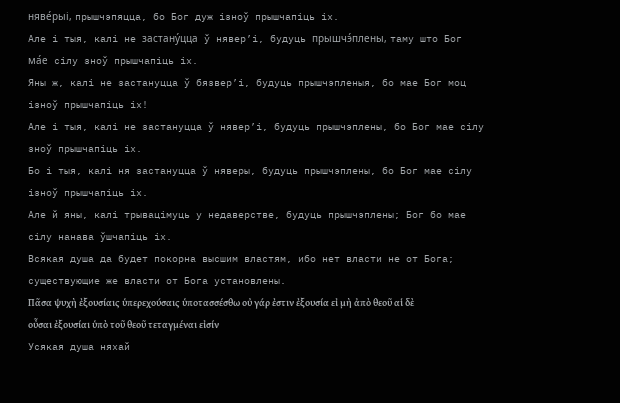няве́рыі, прышчэпяцца, бо Бог дуж ізноў прышчапіць іх.
Але і тыя, калі не застану́цца ў нявер’і, будуць прышчэ́плены, таму што Бог ма́е сілу зноў прышчапіць іх.
Яны ж, калі не застануцца ў бязвер’і, будуць прышчэпленыя, бо мае Бог моц ізноў прышчапіць іх!
Але і тыя, калі не застануцца ў нявер’і, будуць прышчэплены, бо Бог мае сілу зноў прышчапіць іх.
Бо і тыя, калі ня застануцца ў няверы, будуць прышчэплены, бо Бог мае сілу ізноў прышчапіць іх.
Але й яны, калі трывацімуць у недаверстве, будуць прышчэплены; Бог бо мае сілу нанава ўшчапіць іх.
Всякая душа да будет покорна высшим властям, ибо нет власти не от Бога; существующие же власти от Бога установлены.
Πᾶσα ψυχὴ ἐξουσίαις ὑπερεχούσαις ὑποτασσέσθω οὐ γάρ ἐστιν ἐξουσία εἰ μὴ ἀπὸ θεοῦ αἱ δὲ οὖσαι ἐξουσίαι ὑπὸ τοῦ θεοῦ τεταγμέναι εἰσίν
Усякая душа няхай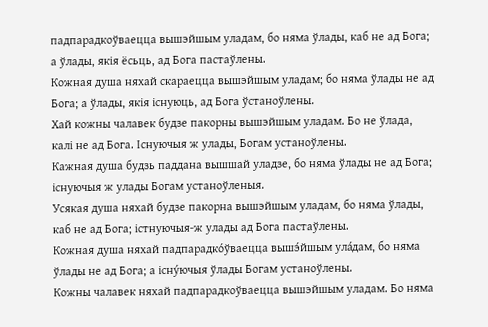падпарадкоўваецца вышэйшым уладам, бо няма ўлады, каб не ад Бога; а ўлады, якія ёсьць, ад Бога пастаўлены.
Кожная душа няхай скараецца вышэйшым уладам; бо няма ўлады не ад Бога; а ўлады, якія існуюць, ад Бога ўстаноўлены.
Хай кожны чалавек будзе пакорны вышэйшым уладам. Бо не ўлада, калі не ад Бога. Існуючыя ж улады, Богам устаноўлены.
Кажная душа будзь паддана вышшай уладзе, бо няма ўлады не ад Бога; існуючыя ж улады Богам устаноўленыя.
Усякая душа няхай будзе пакорна вышэйшым уладам, бо няма ўлады, каб не ад Бога; істнуючыя-ж улады ад Бога пастаўлены.
Кожная душа няхай падпарадко́ўваецца вышэ́йшым ула́дам, бо няма ўлады не ад Бога; а існу́ючыя ўлады Богам устаноўлены.
Кожны чалавек няхай падпарадкоўваецца вышэйшым уладам. Бо няма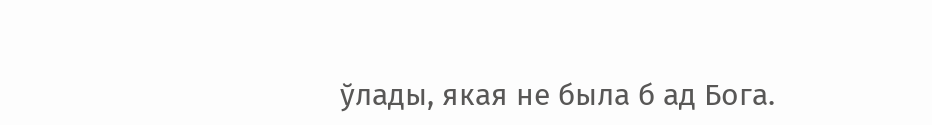ўлады, якая не была б ад Бога.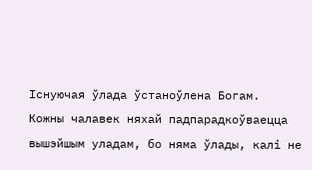Існуючая ўлада ўстаноўлена Богам.
Кожны чалавек няхай падпарадкоўваецца вышэйшым уладам, бо няма ўлады, калі не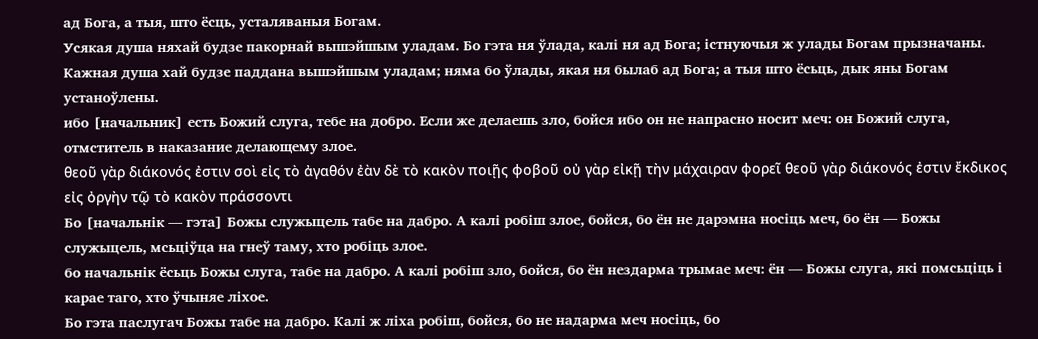ад Бога, а тыя, што ёсць, усталяваныя Богам.
Усякая душа няхай будзе пакорнай вышэйшым уладам. Бо гэта ня ўлада, калі ня ад Бога; істнуючыя ж улады Богам прызначаны.
Кажная душа хай будзе паддана вышэйшым уладам; няма бо ўлады, якая ня былаб ад Бога; а тыя што ёсьць, дык яны Богам устаноўлены.
ибо [начальник] есть Божий слуга, тебе на добро. Если же делаешь зло, бойся ибо он не напрасно носит меч: он Божий слуга, отмститель в наказание делающему злое.
θεοῦ γὰρ διάκονός ἐστιν σοὶ εἰς τὸ ἀγαθόν ἐὰν δὲ τὸ κακὸν ποιῇς φοβοῦ οὐ γὰρ εἰκῇ τὴν μάχαιραν φορεῖ θεοῦ γὰρ διάκονός ἐστιν ἔκδικος εἰς ὀργὴν τῷ τὸ κακὸν πράσσοντι
Бо [начальнік — гэта] Божы служыцель табе на дабро. А калі робіш злое, бойся, бо ён не дарэмна носіць меч, бо ён — Божы служыцель, мсьціўца на гнеў таму, хто робіць злое.
бо начальнік ёсьць Божы слуга, табе на дабро. А калі робіш зло, бойся, бо ён нездарма трымае меч: ён — Божы слуга, які помсьціць і карае таго, хто ўчыняе ліхое.
Бо гэта паслугач Божы табе на дабро. Калі ж ліха робіш, бойся, бо не надарма меч носіць, бо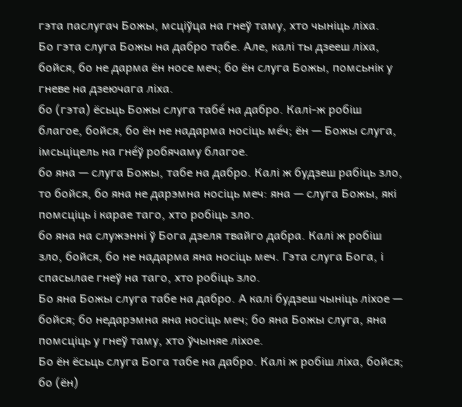гэта паслугач Божы, мсціўца на гнеў таму, хто чыніць ліха.
Бо гэта слуга Божы на дабро табе. Але, калі ты дзееш ліха, бойся, бо не дарма ён носе меч; бо ён слуга Божы, помсьнік у гневе на дзеючага ліха.
бо (гэта) ёсьць Божы слуга табе́ на дабро. Калі-ж робіш благое, бойся, бо ён не надарма носіць ме́ч; ён — Божы слуга, імсьціцель на гне́ў робячаму благое.
бо яна — слуга Божы, табе на дабро. Калі ж будзеш рабіць зло, то бойся, бо яна не дарэмна носіць меч: яна — слуга Божы, які помсціць і карае таго, хто робіць зло.
бо яна на служэнні ў Бога дзеля твайго дабра. Калі ж робіш зло, бойся, бо не надарма яна носіць меч. Гэта слуга Бога, і спасылае гнеў на таго, хто робіць зло.
Бо яна Божы слуга табе на дабро. А калі будзеш чыніць ліхое — бойся; бо недарэмна яна носіць меч; бо яна Божы слуга, яна помсціць у гнеў таму, хто ўчыняе ліхое.
Бо ён ёсьць слуга Бога табе на дабро. Калі ж робіш ліха, бойся; бо (ён)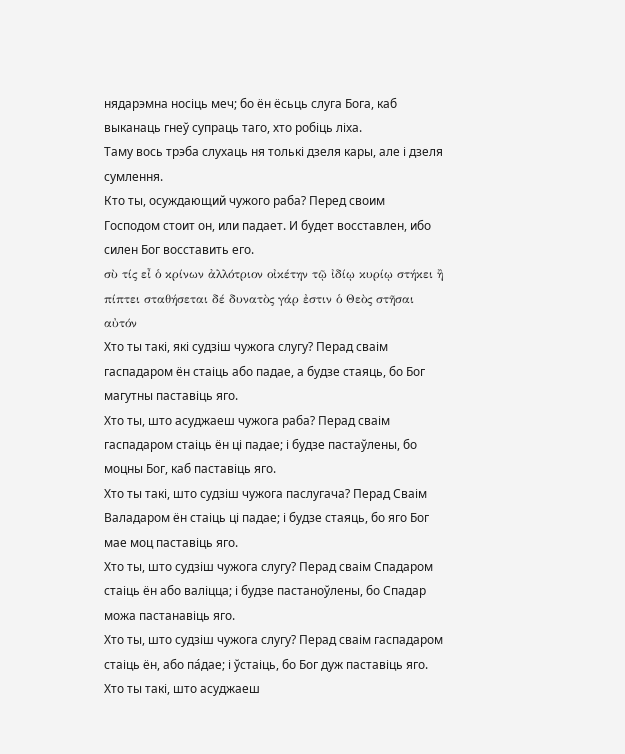нядарэмна носіць меч; бо ён ёсьць слуга Бога, каб выканаць гнеў супраць таго, хто робіць ліха.
Таму вось трэба слухаць ня толькі дзеля кары, але і дзеля сумлення.
Кто ты, осуждающий чужого раба? Перед своим Господом стоит он, или падает. И будет восставлен, ибо силен Бог восставить его.
σὺ τίς εἶ ὁ κρίνων ἀλλότριον οἰκέτην τῷ ἰδίῳ κυρίῳ στήκει ἢ πίπτει σταθήσεται δέ δυνατὸς γάρ ἐστιν ὁ Θεὸς στῆσαι αὐτόν
Хто ты такі, які судзіш чужога слугу? Перад сваім гаспадаром ён стаіць або падае, а будзе стаяць, бо Бог магутны паставіць яго.
Хто ты, што асуджаеш чужога раба? Перад сваім гаспадаром стаіць ён ці падае; і будзе пастаўлены, бо моцны Бог, каб паставіць яго.
Хто ты такі, што судзіш чужога паслугача? Перад Сваім Валадаром ён стаіць ці падае; і будзе стаяць, бо яго Бог мае моц паставіць яго.
Хто ты, што судзіш чужога слугу? Перад сваім Спадаром стаіць ён або валіцца; і будзе пастаноўлены, бо Спадар можа пастанавіць яго.
Хто ты, што судзіш чужога слугу? Перад сваім гаспадаром стаіць ён, або па́дае; і ўстаіць, бо Бог дуж паставіць яго.
Хто ты такі, што асуджаеш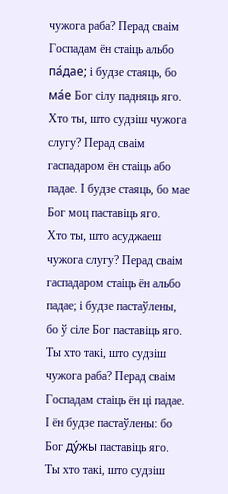чужога раба? Перад сваім Госпадам ён стаіць альбо па́дае; і будзе стаяць, бо ма́е Бог сілу падняць яго.
Хто ты, што судзіш чужога слугу? Перад сваім гаспадаром ён стаіць або падае. І будзе стаяць, бо мае Бог моц паставіць яго.
Хто ты, што асуджаеш чужога слугу? Перад сваім гаспадаром стаіць ён альбо падае; і будзе пастаўлены, бо ў сіле Бог паставіць яго.
Ты хто такі, што судзіш чужога раба? Перад сваім Госпадам стаіць ён ці падае. І ён будзе пастаўлены: бо Бог ду́жы паставіць яго.
Ты хто такі, што судзіш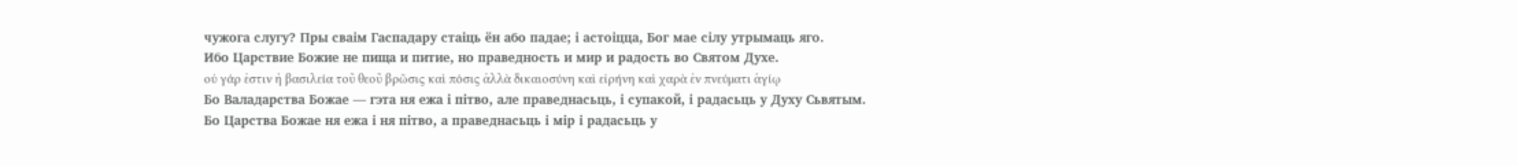чужога слугу? Пры сваім Гаспадару стаіць ён або падае; і астоіцца, Бог мае сілу утрымаць яго.
Ибо Царствие Божие не пища и питие, но праведность и мир и радость во Святом Духе.
οὐ γάρ ἐστιν ἡ βασιλεία τοῦ θεοῦ βρῶσις καὶ πόσις ἀλλὰ δικαιοσύνη καὶ εἰρήνη καὶ χαρὰ ἐν πνεύματι ἁγίῳ
Бо Валадарства Божае — гэта ня ежа і пітво, але праведнасьць, і супакой, і радасьць у Духу Сьвятым.
Бо Царства Божае ня ежа і ня пітво, а праведнасьць і мір і радасьць у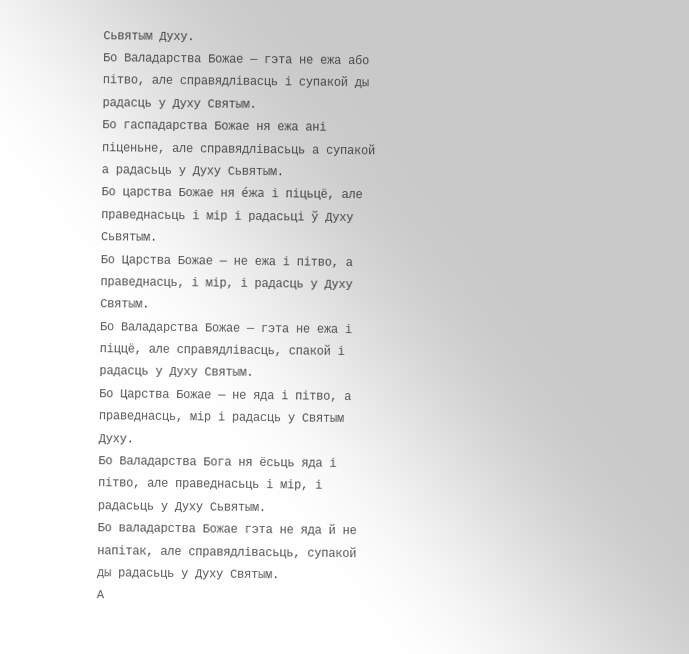Сьвятым Духу.
Бо Валадарства Божае — гэта не ежа або пітво, але справядлівасць і супакой ды радасць у Духу Святым.
Бо гаспадарства Божае ня ежа ані піценьне, але справядлівасьць а супакой а радасьць у Духу Сьвятым.
Бо царства Божае ня е́жа і піцьцё, але праведнасьць і мір і радасьці ў Духу Сьвятым.
Бо Царства Божае — не ежа і пітво, а праведнасць, і мір, і радасць у Духу Святым.
Бо Валадарства Божае — гэта не ежа і піццё, але справядлівасць, спакой і радасць у Духу Святым.
Бо Царства Божае — не яда і пітво, а праведнасць, мір і радасць у Святым Духу.
Бо Валадарства Бога ня ёсьць яда і пітво, але праведнасьць і мір, і радасьць у Духу Сьвятым.
Бо валадарства Божае гэта не яда й не напітак, але справядлівасьць, супакой ды радасьць у Духу Святым.
А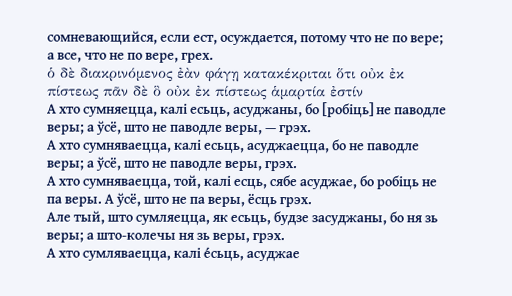сомневающийся, если ест, осуждается, потому что не по вере; а все, что не по вере, грех.
ὁ δὲ διακρινόμενος ἐὰν φάγῃ κατακέκριται ὅτι οὐκ ἐκ πίστεως πᾶν δὲ ὃ οὐκ ἐκ πίστεως ἁμαρτία ἐστίν
А хто сумняецца, калі есьць, асуджаны, бо [робіць] не паводле веры; а ўсё, што не паводле веры, — грэх.
А хто сумняваецца, калі есьць, асуджаецца, бо не паводле веры; а ўсё, што не паводле веры, грэх.
А хто сумняваецца, той, калі есць, сябе асуджае, бо робіць не па веры. А ўсё, што не па веры, ёсць грэх.
Але тый, што сумляецца, як есьць, будзе засуджаны, бо ня зь веры; а што-колечы ня зь веры, грэх.
А хто сумляваецца, калі е́сьць, асуджае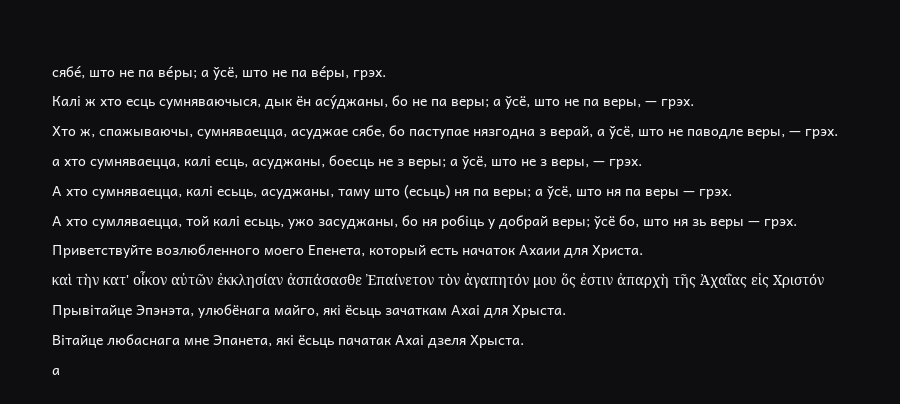сябе́, што не па ве́ры; а ўсё, што не па ве́ры, грэх.
Калі ж хто есць сумняваючыся, дык ён асу́джаны, бо не па веры; а ўсё, што не па веры, — грэх.
Хто ж, спажываючы, сумняваецца, асуджае сябе, бо паступае нязгодна з верай, а ўсё, што не паводле веры, — грэх.
а хто сумняваецца, калі есць, асуджаны, боесць не з веры; а ўсё, што не з веры, — грэх.
А хто сумняваецца, калі есьць, асуджаны, таму што (есьць) ня па веры; а ўсё, што ня па веры — грэх.
А хто сумляваецца, той калі есьць, ужо засуджаны, бо ня робіць у добрай веры; ўсё бо, што ня зь веры — грэх.
Приветствуйте возлюбленного моего Епенета, который есть начаток Ахаии для Христа.
καὶ τὴν κατ' οἶκον αὐτῶν ἐκκλησίαν ἀσπάσασθε Ἐπαίνετον τὸν ἀγαπητόν μου ὅς ἐστιν ἀπαρχὴ τῆς Ἀχαΐας εἰς Χριστόν
Прывітайце Эпэнэта, улюбёнага майго, які ёсьць зачаткам Ахаі для Хрыста.
Вітайце любаснага мне Эпанета, які ёсьць пачатак Ахаі дзеля Хрыста.
а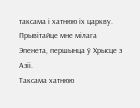таксама і хатнюю іх царкву. Прывітайце мне мілага Эпенета, першынца ў Хрысце з Азіі.
Таксама хатнюю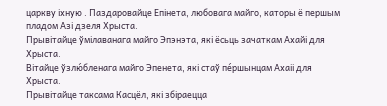царкву іхную . Паздаровайце Епінета, любовага майго, каторы ё першым пладом Азі дзеля Хрыста.
Прывітайце ўмілаванага майго Эпэнэта, які ёсьць зачаткам Ахайі для Хрыста.
Вітайце ўзлю́бленага майго Эпенета, які стаў пе́ршынцам Ахаіі для Хрыста.
Прывітайце таксама Касцёл, які збіраецца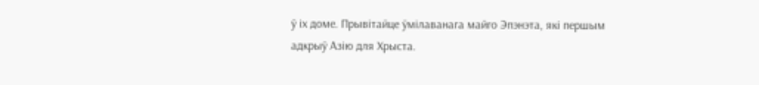ў іх доме. Прывітайце ўмілаванага майго Эпэнэта, які першым адкрыў Азію для Хрыста.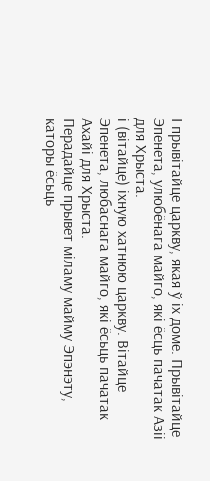І прывітайце царкву, якая ў іх доме. Прывітайце Эпенета, улюбёнага майго, які ёсць пачатак Азіі для Хрыста.
і (вітайце) іхную хатнюю царкву. Вітайце Эпенета, любаснага майго, які ёсьць пачатак Ахайі для Хрыста.
Перадайце прывет міламу майму Эпэнэту, каторы ёсьць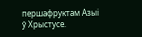першафруктам Азыі ў Хрыстусе.